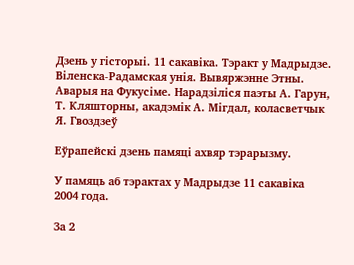Дзень у гісторыі. 11 сакавіка. Тэракт у Мадрыдзе. Віленска-Радамская унія. Вывяржэнне Этны. Аварыя на Фукусіме. Нарадзіліся паэты А. Гарун, Т. Кляшторны, акадэмік А. Мігдал, коласветчык Я. Гвоздзеў

Еўрапейскі дзень памяці ахвяр тэрарызму.

У памяць аб тэрактах у Мадрыдзе 11 сакавіка 2004 года.

За 2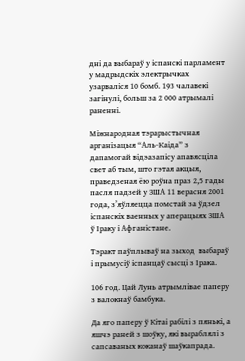дні да выбараў у іспанскі парламент у мадрыдскіх электрычках узарваліся 10 бомб. 193 чалавекі загінулі, больш за 2 000 атрымалі раненні.

Міжнародная тэрарыстычная арганізацыя “Аль-Каіда” з дапамогай відэазапісу апавясціла свет аб тым, што гэтая акцыя, праведзеная ёю роўна праз 2,5 гады пасля падзей у ЗША 11 верасня 2001 года, з’яўляецца помстай за ўдзел іспанскіх ваенных у аперацыях ЗША ў Іраку і Афганістане.

Тэракт паўплываў на зыход  выбараў і прымусіў іспанцаў сысці з Ірака.

106 год. Цай Лунь атрымлівае паперу з валокнаў бамбука.

Да яго паперу ў Кітаі рабілі з пянькі, а яшчэ раней з шоўку, які выраблялі з сапсаваных коканаў шаўкапрада.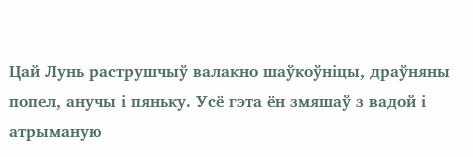Цай Лунь раструшчыў валакно шаўкоўніцы, драўняны попел, анучы і пяньку. Усё гэта ён змяшаў з вадой і атрыманую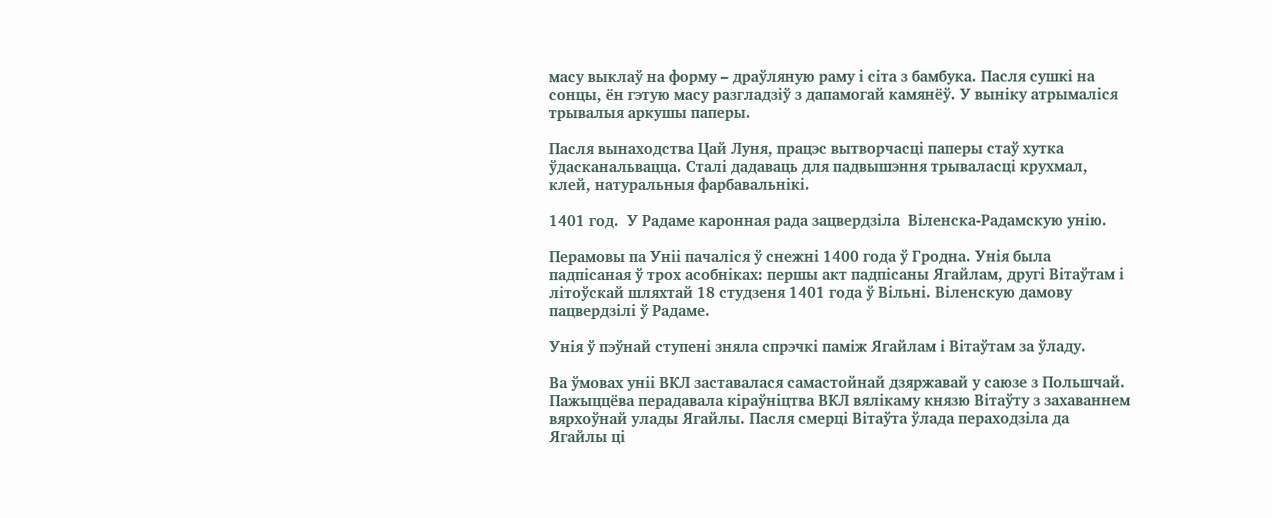масу выклаў на форму – драўляную раму і сіта з бамбука. Пасля сушкі на сонцы, ён гэтую масу разгладзіў з дапамогай камянёў. У выніку атрымаліся трывалыя аркушы паперы.

Пасля вынаходства Цай Луня, працэс вытворчасці паперы стаў хутка ўдасканальвацца. Сталі дадаваць для падвышэння трываласці крухмал, клей, натуральныя фарбавальнікі.

1401 год.  У Радаме каронная рада зацвердзіла  Віленска-Радамскую унію.

Перамовы па Уніі пачаліся ў снежні 1400 года ў Гродна. Унія была падпісаная ў трох асобніках: першы акт падпісаны Ягайлам, другі Вітаўтам і літоўскай шляхтай 18 студзеня 1401 года ў Вільні. Віленскую дамову пацвердзілі ў Радаме.

Унія ў пэўнай ступені зняла спрэчкі паміж Ягайлам і Вітаўтам за ўладу.

Ва ўмовах уніі ВКЛ заставалася самастойнай дзяржавай у саюзе з Польшчай. Пажыццёва перадавала кіраўніцтва ВКЛ вялікаму князю Вітаўту з захаваннем вярхоўнай улады Ягайлы. Пасля смерці Вітаўта ўлада пераходзіла да Ягайлы ці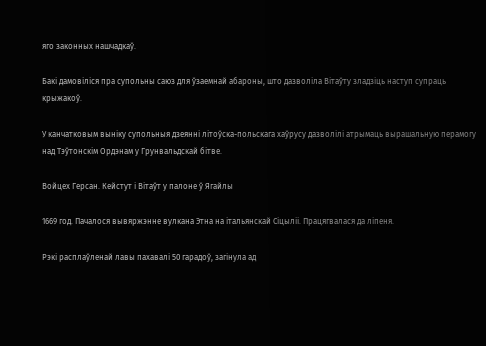яго законных нашчадкаў.

Бакі дамовіліся пра супольны саюз для ўзаемнай абароны, што дазволіла Вітаўту зладзіць наступ супраць крыжакоў.

У канчатковым выніку супольныя дзеянні літоўска-польскага хаўрусу дазволілі атрымаць вырашальную перамогу над Тэўтонскім Ордэнам у Грунвальдскай бітве.

Войцех Герсан. Кейстут і Вітаўт у палоне ў Ягайлы

1669 год. Пачалося вывяржэнне вулкана Этна на італьянскай Сіцыліі. Працягвалася да ліпеня.

Рэкі расплаўленай лавы пахавалі 50 гарадоў, загінула ад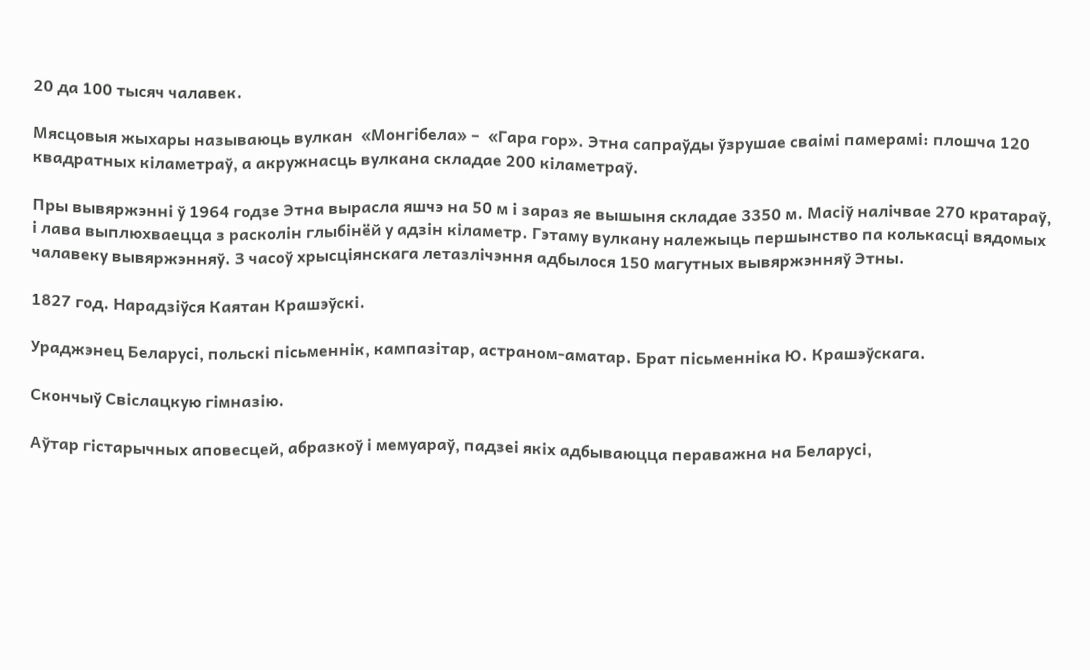20 да 100 тысяч чалавек.

Мясцовыя жыхары называюць вулкан  «Монгібела» –  «Гара гор». Этна сапраўды ўзрушае сваімі памерамі: плошча 120 квадратных кіламетраў, а акружнасць вулкана складае 200 кіламетраў.

Пры вывяржэнні ў 1964 годзе Этна вырасла яшчэ на 50 м і зараз яе вышыня складае 3350 м. Масіў налічвае 270 кратараў, і лава выплюхваецца з расколін глыбінёй у адзін кіламетр. Гэтаму вулкану належыць першынство па колькасці вядомых чалавеку вывяржэнняў. З часоў хрысціянскага летазлічэння адбылося 150 магутных вывяржэнняў Этны.

1827 год. Нарадзіўся Каятан Крашэўскі.

Ураджэнец Беларусі, польскі пісьменнік, кампазітар, астраном-аматар. Брат пісьменніка Ю. Крашэўскага.

Скончыў Свіслацкую гімназію.

Аўтар гістарычных аповесцей, абразкоў і мемуараў, падзеі якіх адбываюцца пераважна на Беларусі,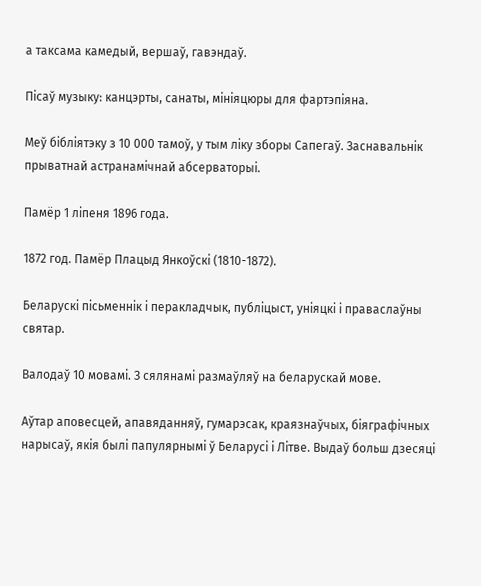а таксама камедый, вершаў, гавэндаў.

Пісаў музыку: канцэрты, санаты, мініяцюры для фартэпіяна.

Меў бібліятэку з 10 000 тамоў, у тым ліку зборы Сапегаў. Заснавальнік прыватнай астранамічнай абсерваторыі.

Памёр 1 ліпеня 1896 года.

1872 год. Памёр Плацыд Янкоўскі (1810-1872).

Беларускі пісьменнік і перакладчык, публіцыст, уніяцкі і праваслаўны святар.

Валодаў 10 мовамі. З сялянамі размаўляў на беларускай мове.

Аўтар аповесцей, апавяданняў, гумарэсак, краязнаўчых, біяграфічных нарысаў, якія былі папулярнымі ў Беларусі і Літве. Выдаў больш дзесяці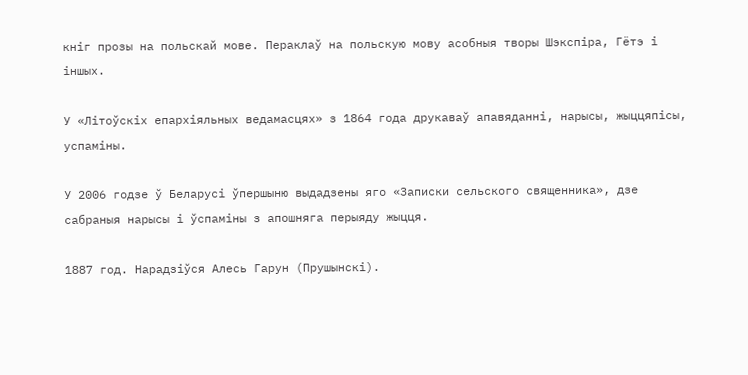кніг прозы на польскай мове. Пераклаў на польскую мову асобныя творы Шэкспіра, Гётэ і іншых.

У «Літоўскіх епархіяльных ведамасцях» з 1864 года друкаваў апавяданні, нарысы, жыццяпісы, успаміны.

У 2006 годзе ў Беларусі ўпершыню выдадзены яго «Записки сельского священника», дзе сабраныя нарысы і ўспаміны з апошняга перыяду жыцця.

1887 год. Нарадзіўся Алесь Гарун (Прушынскі).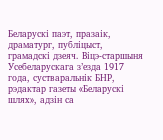Беларускі паэт, празаік, драматург, публіцыст, грамадскі дзеяч. Віцэ-старшыня Усебеларускага з’езда 1917 года, сустваральнік БНР, рэдактар газеты «Беларускі шлях», адзін са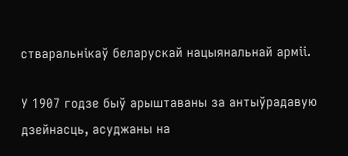стваральнікаў беларускай нацыянальнай арміі.

У 1907 годзе быў арыштаваны за антыўрадавую дзейнасць, асуджаны на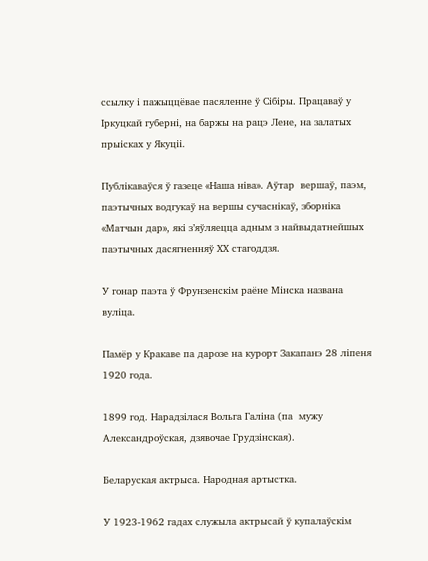ссылку і пажыццёвае пасяленне ў Сібіры. Працаваў у Іркуцкай губерні, на баржы на рацэ Лене, на залатых прыісках у Якуціі.

Публікаваўся ў газеце «Наша ніва». Аўтар  вершаў, паэм, паэтычных водгукаў на вершы сучаснікаў, зборніка «Матчын дар», які з’яўляецца адным з найвыдатнейшых паэтычных дасягненняў ХХ стагоддзя.

У гонар паэта ў Фрунзенскім раёне Мінска названа вуліца.

Памёр у Кракаве па дарозе на курорт Закапанэ 28 ліпеня 1920 года.

1899 год. Нарадзілася Вольга Галіна (па  мужу Александроўская, дзявочае Грудзінская).

Беларуская актрыса. Народная артыстка.

У 1923-1962 гадах служыла актрысай ў купалаўскім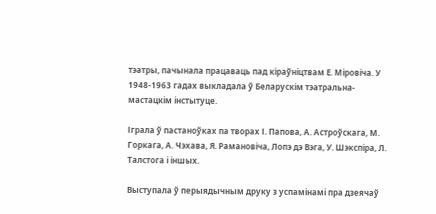тэатры, пачынала працаваць пад кіраўніцтвам Е. Міровіча. У 1948-1963 гадах выкладала ў Беларускім тэатральна-мастацкім інстытуце.

Іграла ў пастаноўках па творах І. Папова, А. Астроўскага, М. Горкага, А. Чэхава, Я. Рамановіча, Лопэ дэ Вэга, У. Шэкспіра, Л. Талстога і іншых.

Выступала ў перыядычным друку з успамінамі пра дзеячаў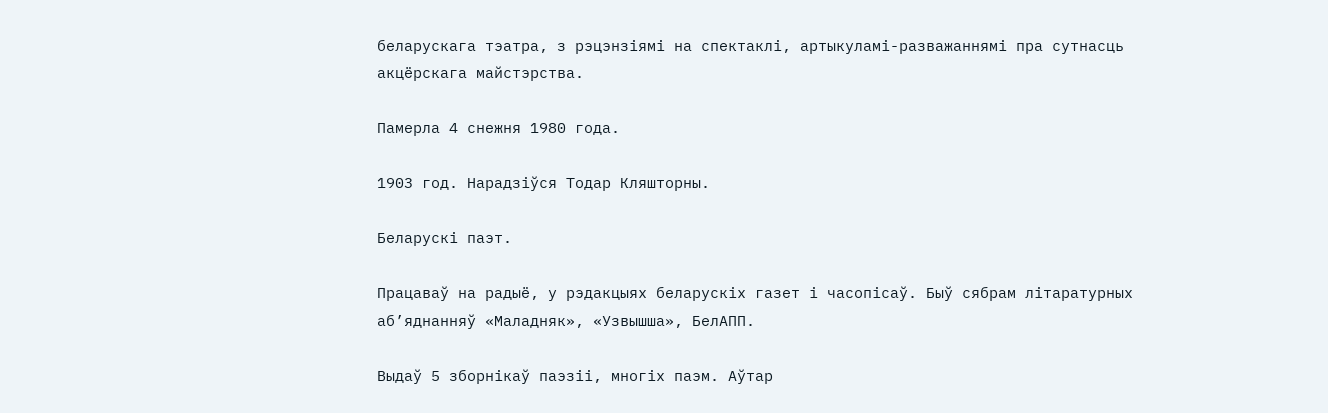беларускага тэатра, з рэцэнзіямі на спектаклі, артыкуламі-разважаннямі пра сутнасць акцёрскага майстэрства.

Памерла 4 снежня 1980 года.

1903 год. Нарадзіўся Тодар Кляшторны.

Беларускі паэт.

Працаваў на радыё, у рэдакцыях беларускіх газет і часопісаў. Быў сябрам літаратурных аб’яднанняў «Маладняк», «Узвышша», БелАПП.

Выдаў 5 зборнікаў паэзіі, многіх паэм. Аўтар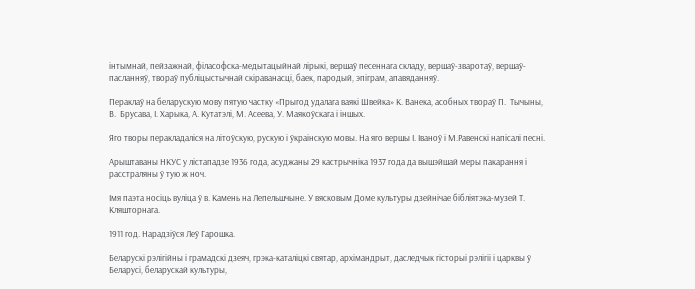інтымнай, пейзажнай, філасофска-медытацыйнай лірыкі, вершаў песеннага складу, вершаў-зваротаў, вершаў-пасланняў, твораў публіцыстычнай скіраванасці, баек, пародый, эпіграм, апавяданняў.

Пераклаў на беларускую мову пятую частку «Прыгод удалага ваякі Швейка» К. Ванека, асобных твораў П.  Тычыны, В.  Брусава, І. Харыка, А. Кутатэлі, М. Асеева, У. Маякоўскага і іншых.

Яго творы перакладаліся на літоўскую, рускую і ўкраінскую мовы. На яго вершы І. Іваноў і М.Равенскі напісалі песні.

Арыштаваны НКУС у лістападзе 1936 года, асуджаны 29 кастрычніка 1937 года да вышэйшай меры пакарання і расстраляны ў тую ж ноч.

Імя паэта носіць вуліца ў в. Камень на Лепельшчыне. У вясковым Доме культуры дзейнічае бібліятэка-музей Т.  Кляшторнага.

1911 год. Нарадзіўся Леў Гарошка.

Беларускі рэлігійны і грамадскі дзеяч, грэка-каталіцкі святар, архімандрыт, даследчык гісторыі рэлігіі і царквы ў Беларусі, беларускай культуры,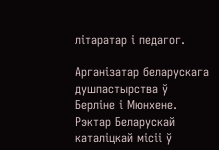літаратар і педагог.

Арганізатар беларускага душпастырства ў Берліне і Мюнхене. Рэктар Беларускай каталіцкай місіі ў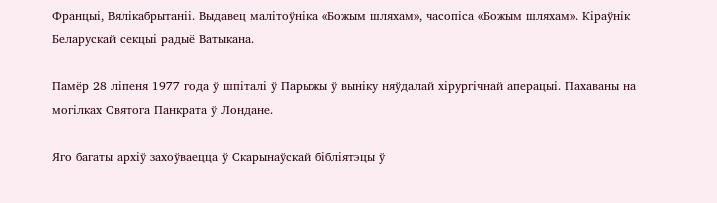Францыі, Вялікабрытаніі. Выдавец малітоўніка «Божым шляхам», часопіса «Божым шляхам». Кіраўнік Беларускай секцыі радыё Ватыкана.

Памёр 28 ліпеня 1977 года ў шпіталі ў Парыжы ў выніку няўдалай хірургічнай аперацыі. Пахаваны на могілках Святога Панкрата ў Лондане.

Яго багаты архіў захоўваецца ў Скарынаўскай бібліятэцы ў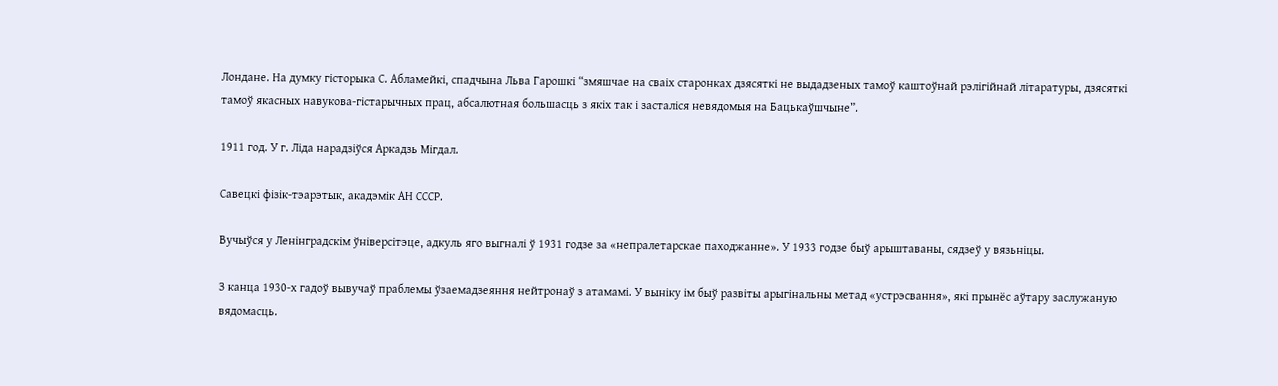Лондане. На думку гісторыка С. Абламейкі, спадчына Льва Гарошкі “змяшчае на сваіх старонках дзясяткі не выдадзеных тамоў каштоўнай рэлігійнай літаратуры, дзясяткі тамоў якасных навукова-гістарычных прац, абсалютная большасць з якіх так і засталіся невядомыя на Бацькаўшчыне”.

1911 год. У г. Ліда нарадзіўся Аркадзь Мігдал.

Савецкі фізік-тэарэтык, акадэмік АН СССР.

Вучыўся у Ленінградскім ўніверсітэце, адкуль яго выгналі ў 1931 годзе за «непралетарскае паходжанне». У 1933 годзе быў арыштаваны, сядзеў у вязьніцы.

З канца 1930-х гадоў вывучаў праблемы ўзаемадзеяння нейтронаў з атамамі. У выніку ім быў развіты арыгінальны метад «устрэсвання», які прынёс аўтару заслужаную вядомасць.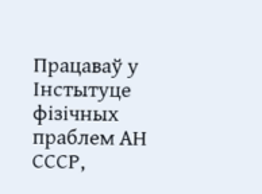Працаваў у Інстытуце фізічных праблем АН СССР,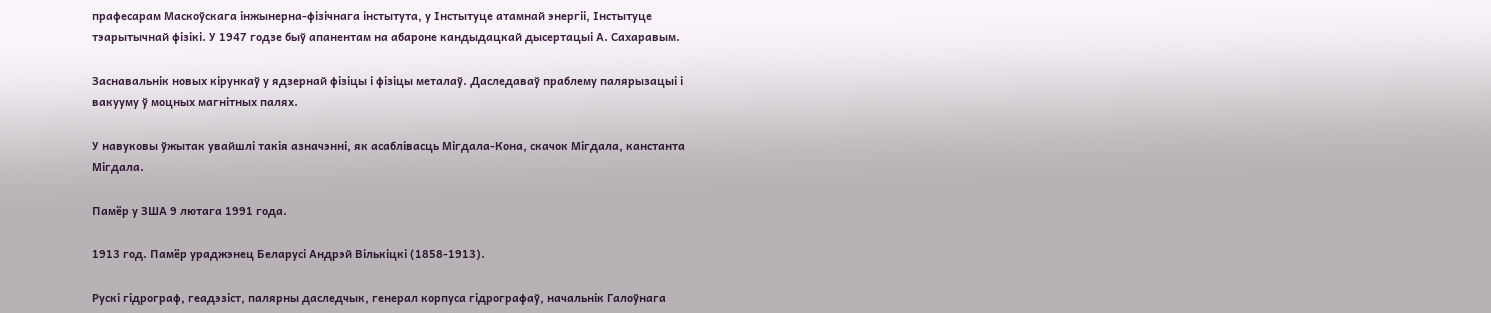прафесарам Маскоўскага інжынерна-фізічнага інстытута, у Інстытуце атамнай энергіі, Інстытуце тэарытычнай фізікі. У 1947 годзе быў апанентам на абароне кандыдацкай дысертацыі А. Сахаравым.

Заснавальнік новых кірункаў у ядзернай фізіцы і фізіцы металаў. Даследаваў праблему палярызацыі і вакууму ў моцных магнітных палях.

У навуковы ўжытак увайшлі такія азначэнні, як асаблівасць Мігдала-Кона, скачок Мігдала, канстанта Мігдала.

Памёр у ЗША 9 лютага 1991 года.

1913 год. Памёр ураджэнец Беларусі Андрэй Вількіцкі (1858-1913).

Рускі гідрограф, геадэзіст, палярны даследчык, генерал корпуса гідрографаў, начальнік Галоўнага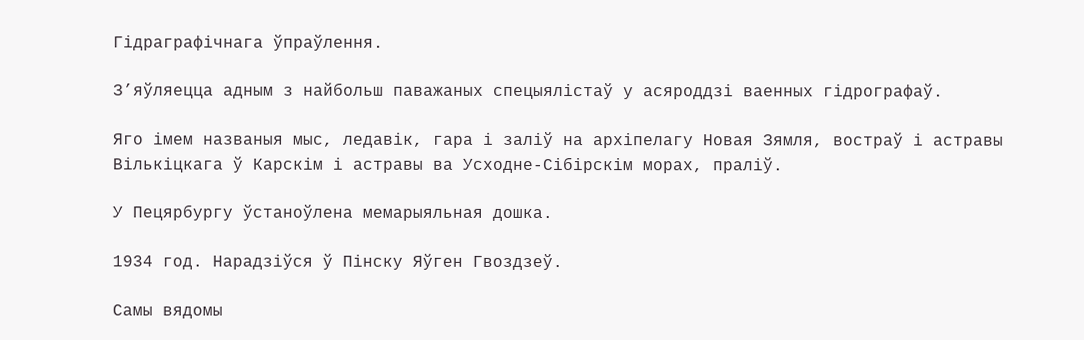Гідраграфічнага ўпраўлення.

З’яўляецца адным з найбольш паважаных спецыялістаў у асяроддзі ваенных гідрографаў.

Яго імем названыя мыс, ледавік, гара і заліў на архіпелагу Новая Зямля, востраў і астравы Вількіцкага ў Карскім і астравы ва Усходне-Сібірскім морах, праліў.

У Пецярбургу ўстаноўлена мемарыяльная дошка.

1934 год. Нарадзіўся ў Пінску Яўген Гвоздзеў.

Самы вядомы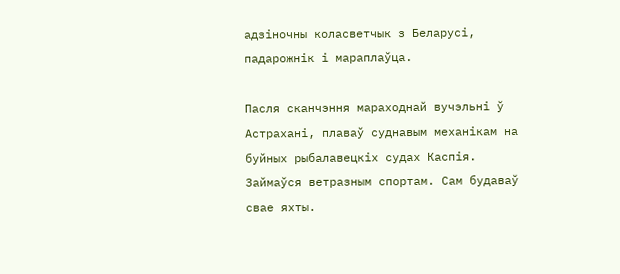адзіночны коласветчык з Беларусі, падарожнік і мараплаўца.

Пасля сканчэння мараходнай вучэльні ў Астрахані, плаваў суднавым механікам на буйных рыбалавецкіх судах Каспія. Займаўся ветразным спортам. Сам будаваў свае яхты.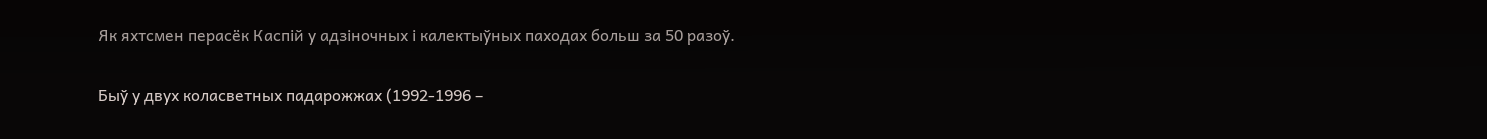Як яхтсмен перасёк Каспій у адзіночных і калектыўных паходах больш за 50 разоў.

Быў у двух коласветных падарожжах (1992-1996 –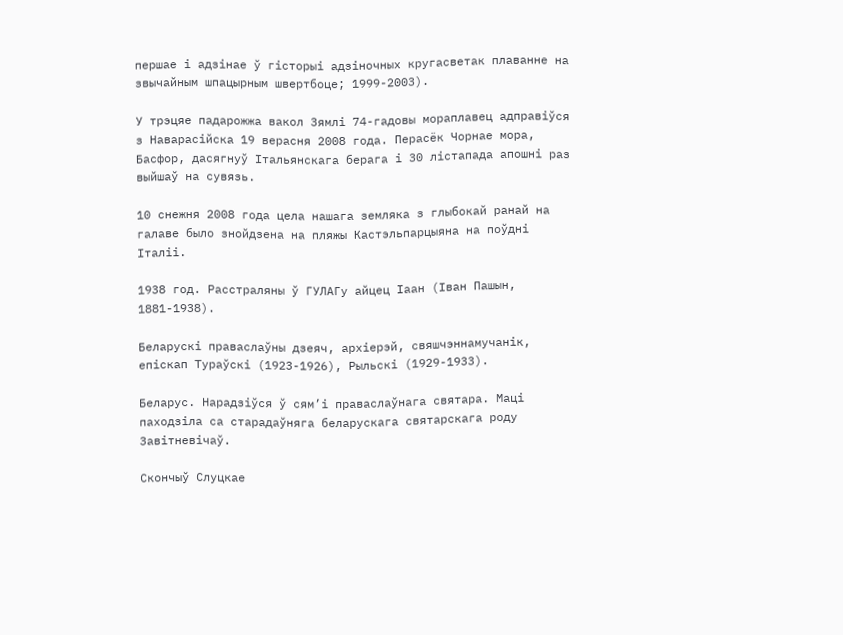першае і адзінае ў гісторыі адзіночных кругасветак плаванне на звычайным шпацырным швертбоце; 1999-2003).

У трэцяе падарожжа вакол Зямлі 74-гадовы мораплавец адправіўся з Наварасійска 19 верасня 2008 года. Перасёк Чорнае мора, Басфор, дасягнуў Італьянскага берага і 30 лістапада апошні раз выйшаў на сувязь.

10 снежня 2008 года цела нашага земляка з глыбокай ранай на галаве было знойдзена на пляжы Кастэльпарцыяна на поўдні Італіі.

1938 год. Расстраляны ў ГУЛАГу айцец Іаан (Іван Пашын, 1881-1938).

Беларускі праваслаўны дзеяч, архіерэй, свяшчэннамучанік, епіскап Тураўскі (1923-1926), Рыльскі (1929-1933).

Беларус. Нарадзіўся ў сям’і праваслаўнага святара. Маці паходзіла са старадаўняга беларускага святарскага роду Завітневічаў.

Скончыў Слуцкае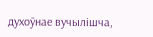духоўнае вучылішча,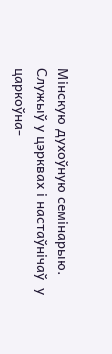Мінскую духоўную семінарыю. Служыў у цэрквах і настаўнічаў  у царкоўна-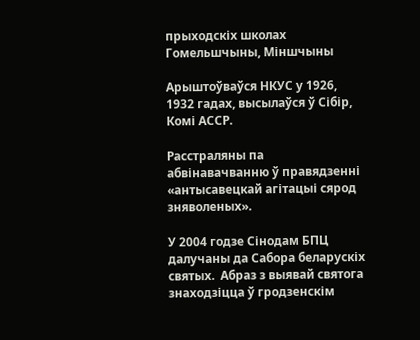прыходскіх школах Гомельшчыны, Міншчыны

Арыштоўваўся НКУС у 1926, 1932 гадах, высылаўся ў Сібір, Комі АССР.

Расстраляны па абвінавачванню ў правядзенні «антысавецкай агітацыі сярод зняволеных».

У 2004 годзе Сінодам БПЦ далучаны да Сабора беларускіх святых.  Абраз з выявай святога знаходзіцца ў гродзенскім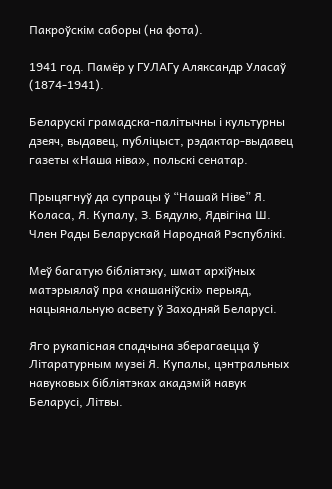Пакроўскім саборы (на фота).

1941 год. Памёр у ГУЛАГу Аляксандр Уласаў (1874-1941).

Беларускі грамадска-палітычны і культурны дзеяч, выдавец, публіцыст, рэдактар-выдавец газеты «Наша ніва», польскі сенатар.

Прыцягнуў да супрацы ў “Нашай Ніве” Я. Коласа, Я. Купалу, З. Бядулю, Ядвігіна Ш. Член Рады Беларускай Народнай Рэспублікі.

Меў багатую бібліятэку, шмат архіўных матэрыялаў пра «нашаніўскі» перыяд, нацыянальную асвету ў Заходняй Беларусі.

Яго рукапісная спадчына зберагаецца ў Літаратурным музеі Я. Купалы, цэнтральных навуковых бібліятэках акадэмій навук Беларусі, Літвы.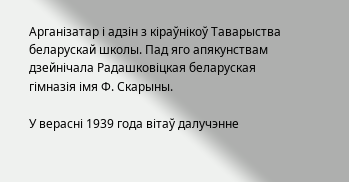Арганізатар і адзін з кіраўнікоў Таварыства беларускай школы. Пад яго апякунствам дзейнічала Радашковіцкая беларуская гімназія імя Ф. Скарыны.

У верасні 1939 года вітаў далучэнне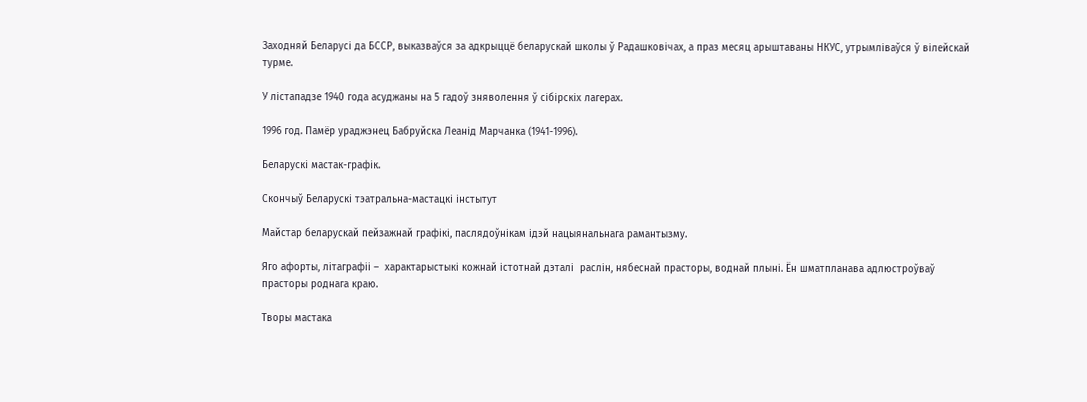Заходняй Беларусі да БССР, выказваўся за адкрыццё беларускай школы ў Радашковічах, а праз месяц арыштаваны НКУС, утрымліваўся ў вілейскай турме.

У лістападзе 1940 года асуджаны на 5 гадоў зняволення ў сібірскіх лагерах.

1996 год. Памёр ураджэнец Бабруйска Леанід Марчанка (1941-1996).

Беларускі мастак-графік.

Скончыў Беларускі тэатральна-мастацкі інстытут

Майстар беларускай пейзажнай графікі, паслядоўнікам ідэй нацыянальнага рамантызму.

Яго афорты, літаграфіі –  характарыстыкі кожнай істотнай дэталі  раслін, нябеснай прасторы, воднай плыні. Ён шматпланава адлюстроўваў прасторы роднага краю.

Творы мастака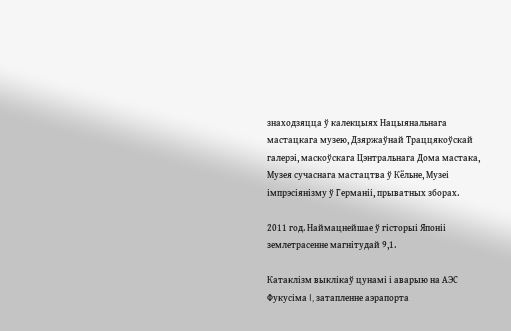знаходзяцца ў калекцыях Нацыянальнага мастацкага музею, Дзяржаўнай Траццякоўскай галерэі, маскоўскага Цэнтральнага Дома мастака, Музея сучаснага мастацтва ў Кёльне, Музеі імпрэсіянізму ў Германіі, прыватных зборах.

2011 год. Наймацнейшае ў гісторыі Японіі землетрасенне магнітудай 9,1.

Катаклізм выклікаў цунамі і аварыю на АЭС Фукусіма I, затапленне аэрапорта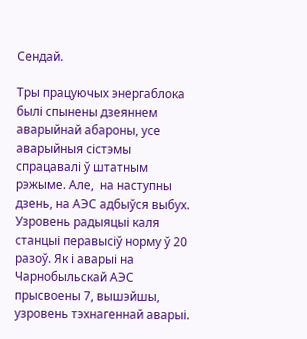Сендай.

Тры працуючых энергаблока былі спынены дзеяннем аварыйнай абароны, усе аварыйныя сістэмы спрацавалі ў штатным рэжыме. Але,  на наступны дзень, на АЭС адбыўся выбух. Узровень радыяцыі каля станцыі перавысіў норму ў 20 разоў. Як і аварыі на Чарнобыльскай АЭС прысвоены 7, вышэйшы, узровень тэхнагеннай аварыі.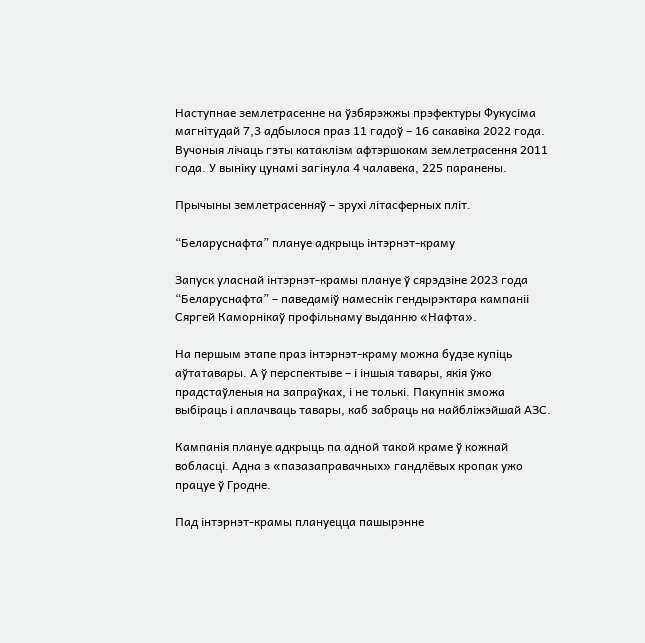Наступнае землетрасенне на ўзбярэжжы прэфектуры Фукусіма магнітудай 7,3 адбылося праз 11 гадоў – 16 сакавіка 2022 года. Вучоныя лічаць гэты катаклізм афтэршокам землетрасення 2011 года. У выніку цунамі загінула 4 чалавека, 225 паранены.

Прычыны землетрасенняў – зрухі літасферных пліт.

“Беларуснафта” плануе адкрыць інтэрнэт-краму

Запуск уласнай інтэрнэт-крамы плануе ў сярэдзіне 2023 года “Беларуснафта” – паведаміў намеснік гендырэктара кампаніі Сяргей Каморнікаў профільнаму выданню «Нафта».

На першым этапе праз інтэрнэт-краму можна будзе купіць аўтатавары. А ў перспектыве – і іншыя тавары, якія ўжо прадстаўленыя на запраўках, і не толькі. Пакупнік зможа выбіраць і аплачваць тавары, каб забраць на найбліжэйшай АЗС.

Кампанія плануе адкрыць па адной такой краме ў кожнай вобласці. Адна з «пазазаправачных» гандлёвых кропак ужо працуе ў Гродне.

Пад інтэрнэт-крамы плануецца пашырэнне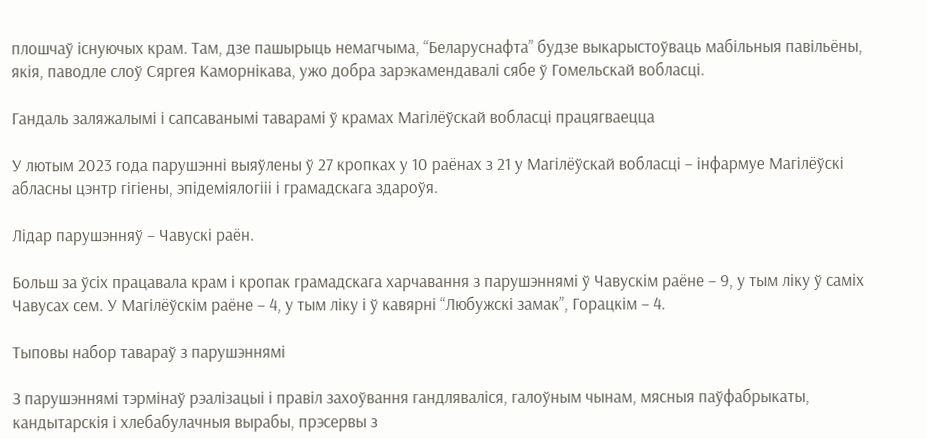плошчаў існуючых крам. Там, дзе пашырыць немагчыма, “Беларуснафта” будзе выкарыстоўваць мабільныя павільёны, якія, паводле слоў Сяргея Каморнікава, ужо добра зарэкамендавалі сябе ў Гомельскай вобласці.

Гандаль заляжалымі і сапсаванымі таварамі ў крамах Магілёўскай вобласці працягваецца

У лютым 2023 года парушэнні выяўлены ў 27 кропках у 10 раёнах з 21 у Магілёўскай вобласці – інфармуе Магілёўскі абласны цэнтр гігіены, эпідеміялогііі і грамадскага здароўя.

Лідар парушэнняў – Чавускі раён.

Больш за ўсіх працавала крам і кропак грамадскага харчавання з парушэннямі ў Чавускім раёне – 9, у тым ліку ў саміх Чавусах сем. У Магілёўскім раёне – 4, у тым ліку і ў кавярні “Любужскі замак”, Горацкім – 4.

Тыповы набор тавараў з парушэннямі

З парушэннямі тэрмінаў рэалізацыі і правіл захоўвання гандляваліся, галоўным чынам, мясныя паўфабрыкаты, кандытарскія і хлебабулачныя вырабы, прэсервы з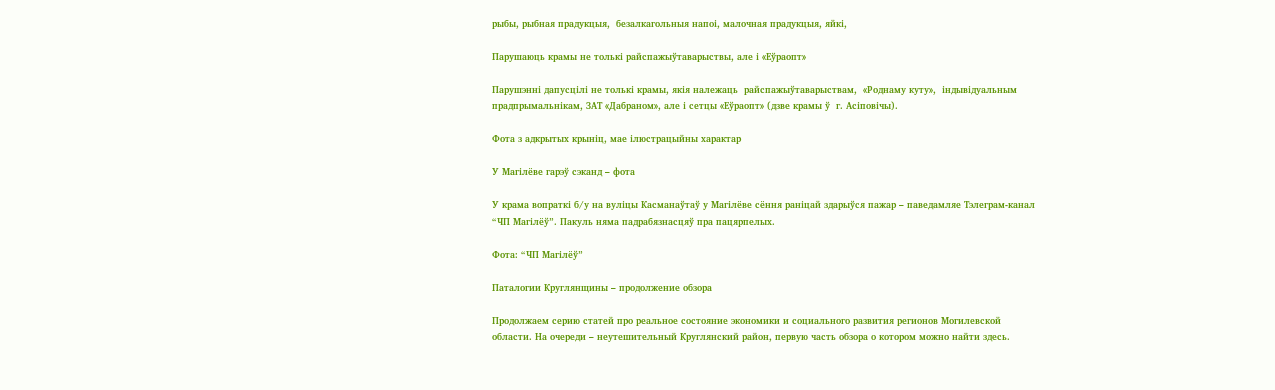рыбы, рыбная прадукцыя,  безалкагольныя напоі, малочная прадукцыя, яйкі,

Парушаюць крамы не толькі райспажыўтаварыствы, але і «Еўраопт»

Парушэнні дапусцілі не толькі крамы, якія належаць  райспажыўтаварыствам,  «Роднаму куту»,  індывідуальным прадпрымальнікам, ЗАТ «Дабраном», але і сетцы «Еўраопт» (дзве крамы ў  г. Асіповічы).

Фота з адкрытых крыніц, мае ілюстрацыйны характар

У Магілёве гарэў сэканд – фота

У крама вопраткі б/у на вуліцы Касманаўтаў у Магілёве сёння раніцай здарыўся пажар – паведамляе Тэлеграм-канал “ЧП Магілёў”. Пакуль няма падрабязнасцяў пра пацярпелых.

Фота: “ЧП Магілёў”

Паталогии Круглянщины – продолжение обзора

Продолжаем серию статей про реальное состояние экономики и социального развития регионов Могилевской области. На очереди – неутешительный Круглянский район, первую часть обзора о котором можно найти здесь.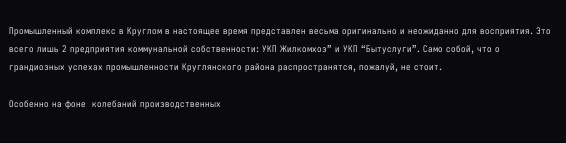Промышленный комплекс в Круглом в настоящее время представлен весьма оригинально и неожиданно для восприятия. Это всего лишь 2 предприятия коммунальной собственности: УКП Жилкомхоз” и УКП “Бытуслуги”. Само собой, что о грандиозных успехах промышленности Круглянского района распространятся, пожалуй, не стоит.

Особенно на фоне  колебаний производственных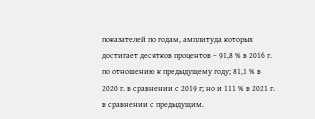показателей по годам, амплитуда которых достигает десятков процентов – 91,8 % в 2016 г. по отношению к предыдущему году; 81,1 % в 2020 г. в сравнении с 2019 г; но и 111 % в 2021 г. в сравнении с предыдущим.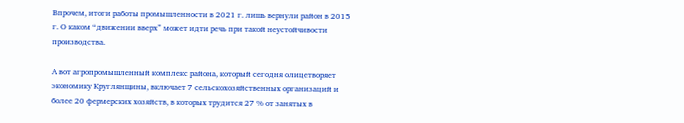Впрочем, итоги работы промышленности в 2021 г. лишь вернули район в 2015 г. О каком “движении вверх” может идти речь при такой неустойчивости производства.

А вот агропромышленный комплекс района, который сегодня олицетворяет экономику Круглянщины, включает 7 сельскохозяйственных организаций и более 20 фермерских хозяйств, в которых трудится 27 % от занятых в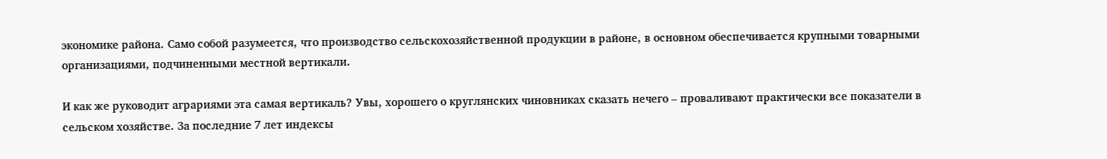экономике района. Само собой разумеется, что производство сельскохозяйственной продукции в районе, в основном обеспечивается крупными товарными организациями, подчиненными местной вертикали.

И как же руководит аграриями эта самая вертикаль? Увы, хорошего о круглянских чиновниках сказать нечего – проваливают практически все показатели в сельском хозяйстве. За последние 7 лет индексы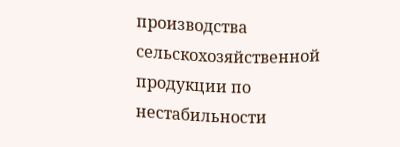производства сельскохозяйственной продукции по нестабильности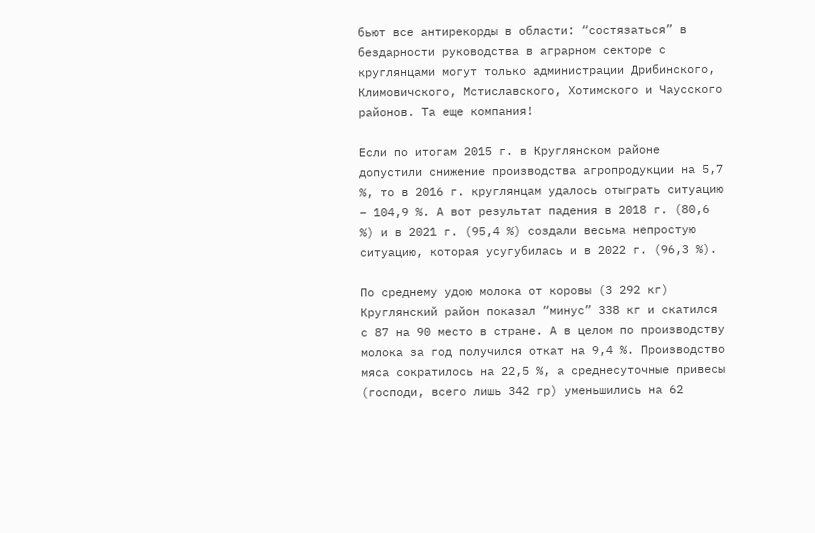бьют все антирекорды в области: “состязаться” в бездарности руководства в аграрном секторе с круглянцами могут только администрации Дрибинского, Климовичского, Мстиславского, Хотимского и Чаусского районов. Та еще компания!

Если по итогам 2015 г. в Круглянском районе допустили снижение производства агропродукции на 5,7 %, то в 2016 г. круглянцам удалось отыграть ситуацию – 104,9 %. А вот результат падения в 2018 г. (80,6 %) и в 2021 г. (95,4 %) создали весьма непростую ситуацию, которая усугубилась и в 2022 г. (96,3 %).

По среднему удою молока от коровы (3 292 кг) Круглянский район показал “минус” 338 кг и скатился с 87 на 90 место в стране. А в целом по производству молока за год получился откат на 9,4 %. Производство мяса сократилось на 22,5 %, а среднесуточные привесы (господи, всего лишь 342 гр) уменьшились на 62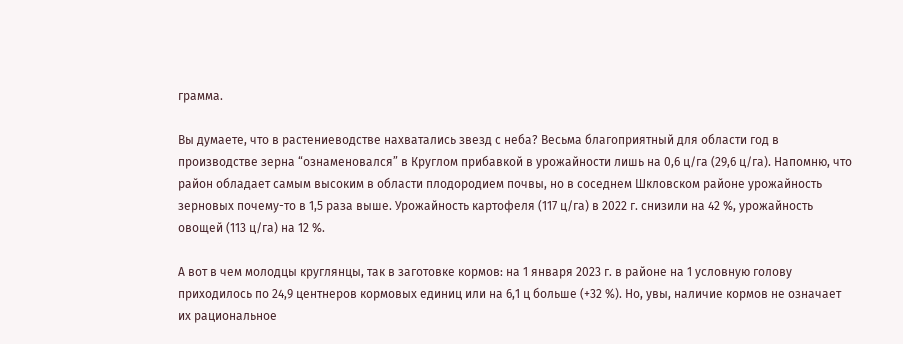грамма.

Вы думаете, что в растениеводстве нахватались звезд с неба? Весьма благоприятный для области год в производстве зерна “ознаменовался” в Круглом прибавкой в урожайности лишь на 0,6 ц/га (29,6 ц/га). Напомню, что район обладает самым высоким в области плодородием почвы, но в соседнем Шкловском районе урожайность зерновых почему-то в 1,5 раза выше. Урожайность картофеля (117 ц/га) в 2022 г. снизили на 42 %, урожайность овощей (113 ц/га) на 12 %.

А вот в чем молодцы круглянцы, так в заготовке кормов: на 1 января 2023 г. в районе на 1 условную голову приходилось по 24,9 центнеров кормовых единиц или на 6,1 ц больше (+32 %). Но, увы, наличие кормов не означает их рациональное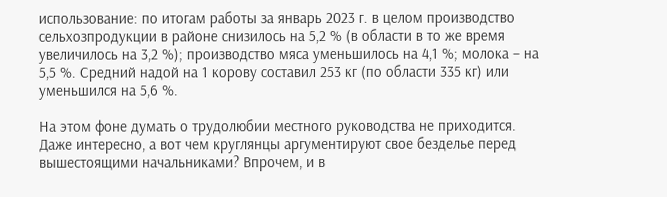использование: по итогам работы за январь 2023 г. в целом производство сельхозпродукции в районе снизилось на 5,2 % (в области в то же время увеличилось на 3,2 %); производство мяса уменьшилось на 4,1 %; молока – на 5,5 %. Средний надой на 1 корову составил 253 кг (по области 335 кг) или уменьшился на 5,6 %.

На этом фоне думать о трудолюбии местного руководства не приходится. Даже интересно, а вот чем круглянцы аргументируют свое безделье перед вышестоящими начальниками? Впрочем, и в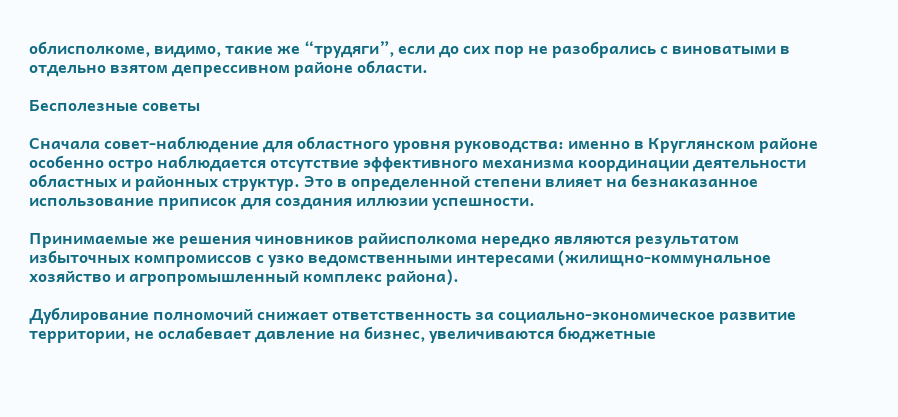облисполкоме, видимо, такие же “трудяги”, если до сих пор не разобрались с виноватыми в отдельно взятом депрессивном районе области.

Бесполезные советы

Сначала совет-наблюдение для областного уровня руководства: именно в Круглянском районе особенно остро наблюдается отсутствие эффективного механизма координации деятельности областных и районных структур. Это в определенной степени влияет на безнаказанное использование приписок для создания иллюзии успешности.

Принимаемые же решения чиновников райисполкома нередко являются результатом избыточных компромиссов с узко ведомственными интересами (жилищно-коммунальное хозяйство и агропромышленный комплекс района).

Дублирование полномочий снижает ответственность за социально-экономическое развитие территории, не ослабевает давление на бизнес, увеличиваются бюджетные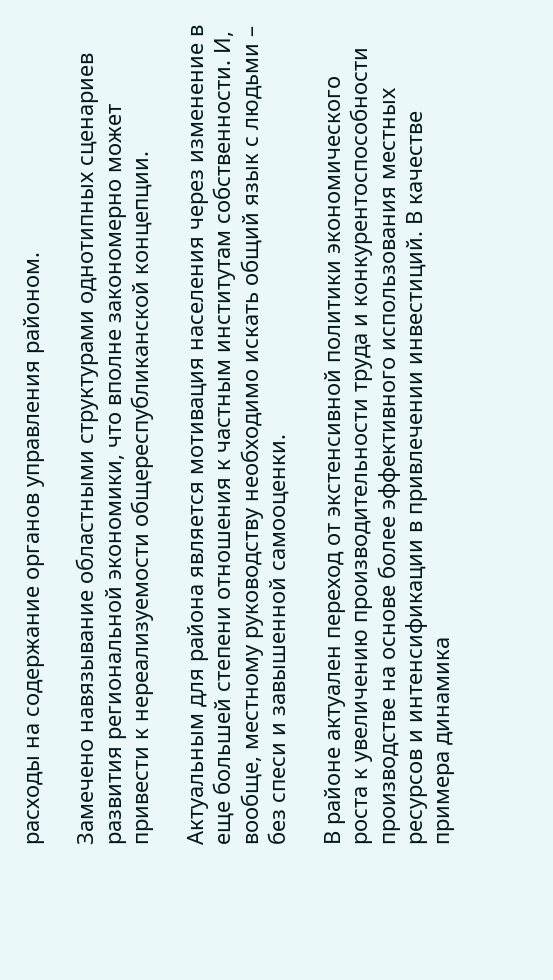расходы на содержание органов управления районом.

Замечено навязывание областными структурами однотипных сценариев развития региональной экономики, что вполне закономерно может привести к нереализуемости общереспубликанской концепции.

Актуальным для района является мотивация населения через изменение в еще большей степени отношения к частным институтам собственности. И, вообще, местному руководству необходимо искать общий язык с людьми – без спеси и завышенной самооценки.

В районе актуален переход от экстенсивной политики экономического роста к увеличению производительности труда и конкурентоспособности производстве на основе более эффективного использования местных ресурсов и интенсификации в привлечении инвестиций. В качестве примера динамика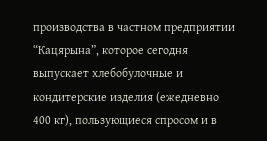производства в частном предприятии “Кацярына”, которое сегодня выпускает хлебобулочные и кондитерские изделия (ежедневно 400 кг), пользующиеся спросом и в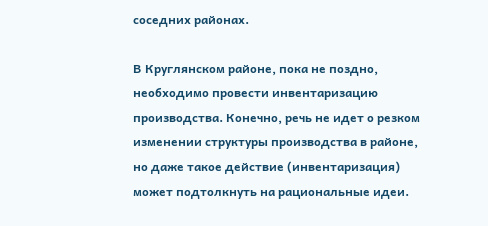соседних районах.

В Круглянском районе, пока не поздно, необходимо провести инвентаризацию производства. Конечно, речь не идет о резком изменении структуры производства в районе, но даже такое действие (инвентаризация) может подтолкнуть на рациональные идеи.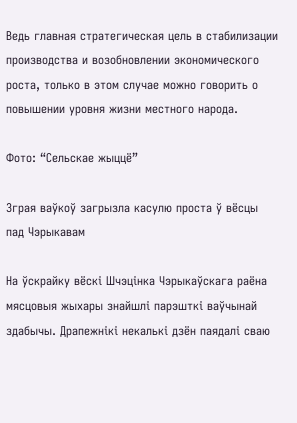Ведь главная стратегическая цель в стабилизации производства и возобновлении экономического роста, только в этом случае можно говорить о повышении уровня жизни местного народа.

Фото: “Сельскае жыццё”

Зграя ваўкоў загрызла касулю проста ў вёсцы пад Чэрыкавам

На ўскрайку вёскі Шчэцінка Чэрыкаўскага раёна мясцовыя жыхары знайшлі парэшткі ваўчынай здабычы. Драпежнікі некалькі дзён паядалі сваю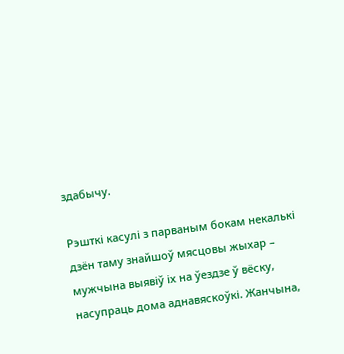здабычу.

Рэшткі касулі з парваным бокам некалькі дзён таму знайшоў мясцовы жыхар – мужчына выявіў іх на ўездзе ў вёску, насупраць дома аднавяскоўкі. Жанчына,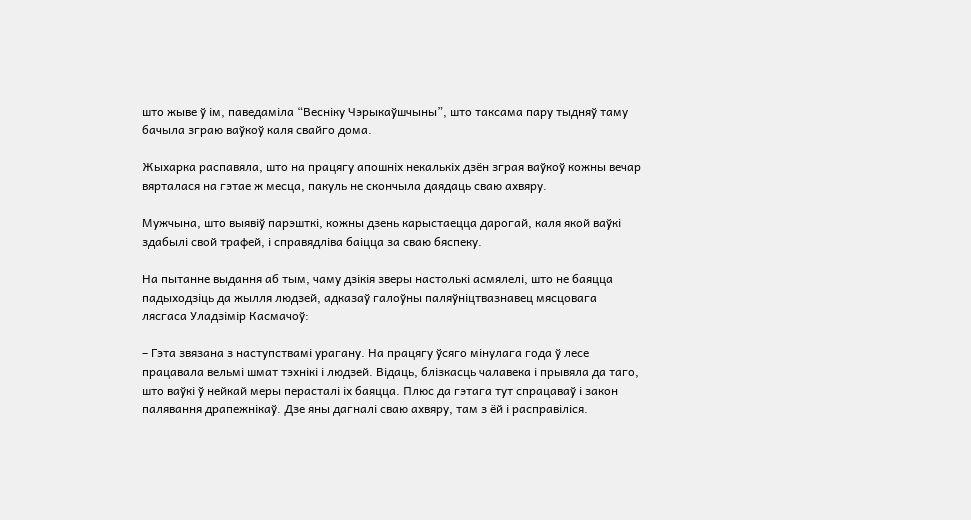што жыве ў ім, паведаміла “Весніку Чэрыкаўшчыны”, што таксама пару тыдняў таму бачыла зграю ваўкоў каля свайго дома.

Жыхарка распавяла, што на працягу апошніх некалькіх дзён зграя ваўкоў кожны вечар вярталася на гэтае ж месца, пакуль не скончыла даядаць сваю ахвяру.

Мужчына, што выявіў парэшткі, кожны дзень карыстаецца дарогай, каля якой ваўкі здабылі свой трафей, і справядліва баіцца за сваю бяспеку.

На пытанне выдання аб тым, чаму дзікія зверы настолькі асмялелі, што не баяцца падыходзіць да жылля людзей, адказаў галоўны паляўніцтвазнавец мясцовага лясгаса Уладзімір Касмачоў:

– Гэта звязана з наступствамі урагану. На працягу ўсяго мінулага года ў лесе працавала вельмі шмат тэхнікі і людзей. Відаць, блізкасць чалавека і прывяла да таго, што ваўкі ў нейкай меры перасталі іх баяцца. Плюс да гэтага тут спрацаваў і закон палявання драпежнікаў. Дзе яны дагналі сваю ахвяру, там з ёй і расправіліся.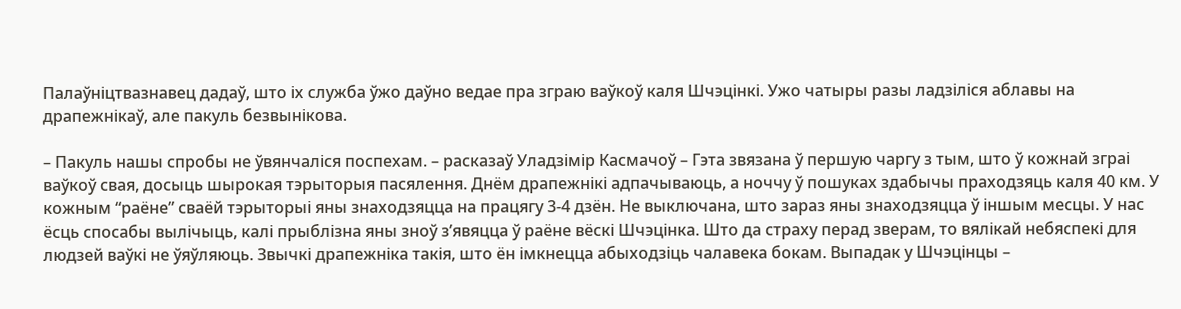Палаўніцтвазнавец дадаў, што іх служба ўжо даўно ведае пра зграю ваўкоў каля Шчэцінкі. Ужо чатыры разы ладзіліся аблавы на драпежнікаў, але пакуль безвынікова.

– Пакуль нашы спробы не ўвянчаліся поспехам. – расказаў Уладзімір Касмачоў – Гэта звязана ў першую чаргу з тым, што ў кожнай зграі ваўкоў свая, досыць шырокая тэрыторыя пасялення. Днём драпежнікі адпачываюць, а ноччу ў пошуках здабычы праходзяць каля 40 км. У кожным “раёне” сваёй тэрыторыі яны знаходзяцца на працягу 3-4 дзён. Не выключана, што зараз яны знаходзяцца ў іншым месцы. У нас ёсць спосабы вылічыць, калі прыблізна яны зноў з’явяцца ў раёне вёскі Шчэцінка. Што да страху перад зверам, то вялікай небяспекі для людзей ваўкі не ўяўляюць. Звычкі драпежніка такія, што ён імкнецца абыходзіць чалавека бокам. Выпадак у Шчэцінцы –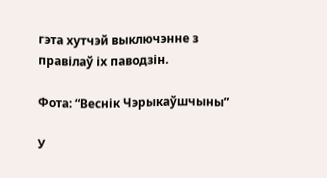гэта хутчэй выключэнне з правілаў іх паводзін.

Фота: “Веснік Чэрыкаўшчыны”

У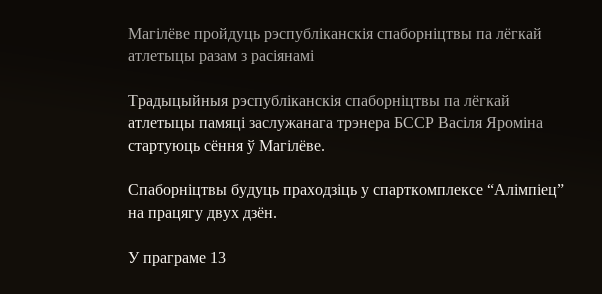Магілёве пройдуць рэспубліканскія спаборніцтвы па лёгкай атлетыцы разам з расіянамі

Традыцыйныя рэспубліканскія спаборніцтвы па лёгкай атлетыцы памяці заслужанага трэнера БССР Васіля Яроміна стартуюць сёння ў Магілёве.

Спаборніцтвы будуць праходзіць у спарткомплексе “Алімпіец” на працягу двух дзён.

У праграме 13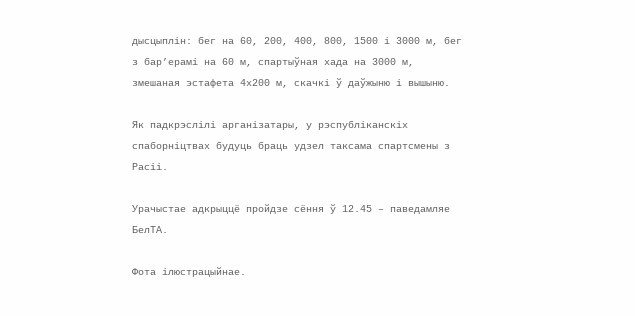дысцыплін: бег на 60, 200, 400, 800, 1500 і 3000 м, бег з бар’ерамі на 60 м, спартыўная хада на 3000 м, змешаная эстафета 4х200 м, скачкі ў даўжыню і вышыню.

Як падкрэслілі арганізатары, у рэспубліканскіх спаборніцтвах будуць браць удзел таксама спартсмены з Расіі.

Урачыстае адкрыццё пройдзе сёння ў 12.45 – паведамляе БелТА.

Фота ілюстрацыйнае.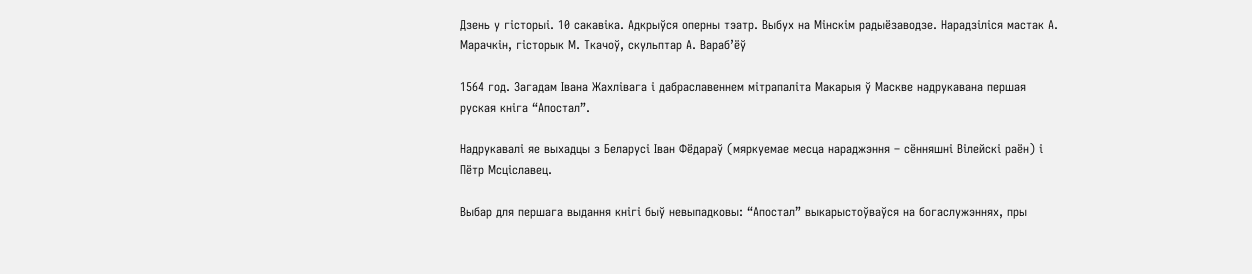Дзень у гісторыі. 10 сакавіка. Адкрыўся оперны тэатр. Выбух на Мінскім радыёзаводзе. Нарадзіліся мастак А. Марачкін, гісторык М. Ткачоў, скульптар А. Вараб’ёў

1564 год. Загадам Івана Жахлівага і дабраславеннем мітрапаліта Макарыя ў Маскве надрукавана першая руская кніга “Апостал”.

Надрукавалі яе выхадцы з Беларусі Іван Фёдараў (мяркуемае месца нараджэння – сённяшні Вілейскі раён) і Пётр Мсціславец.

Выбар для першага выдання кнігі быў невыпадковы: “Апостал” выкарыстоўваўся на богаслужэннях, пры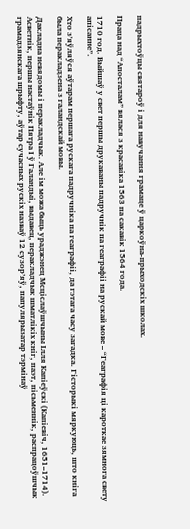падрыхтоўцы святароў і для навучання грамаце ў царкоўна-прыходскіх школах.

Праца над “Апосталам” вялася з красавіка 1563 па сакавік 1564 года.

1710 год. Выйшаў у свет першы друкаваны падручнік па геаграфіі на рускай мове – “Геаграфія ці кароткае зямнога свету апісанне”.

Хто з’яўляўся аўтарам першага рускага падручніка па геаграфіі, да гэтага часу загадка. Гісторыкі мяркуюць, што кніга была перакладзена з галандскай мовы.

Дакладна невядомы і перакладчык. Але ім можа быць ураджэнец Мсціслаўшчыны Ілля Капіеўскі (Капіевіч, 1651–1714). Асветнік, першы настаўнік Пятра І ў Галандыі, выдавец, перакладчык шматлікіх кніг, паэт, пісьменнік, распрацоўшчык грамадзянскага шрыфту, аўтар сучасных рускіх назваў 12 сузор’яў, папулярызатар тэрмінаў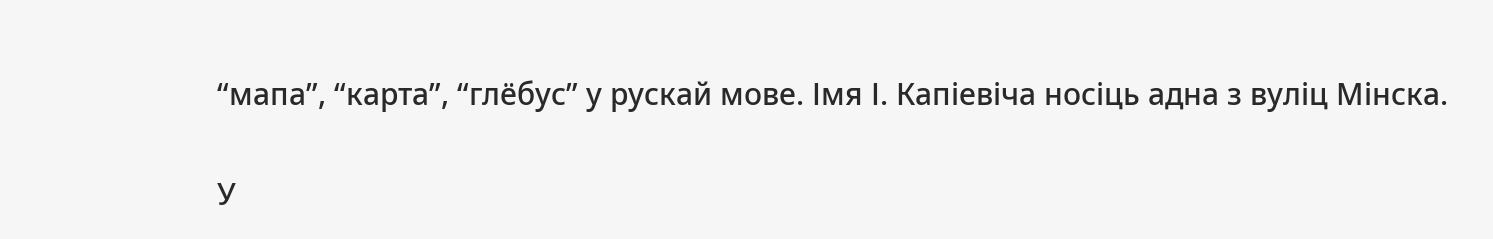“мапа”, “карта”, “глёбус” у рускай мове. Імя І. Капіевіча носіць адна з вуліц Мінска.

У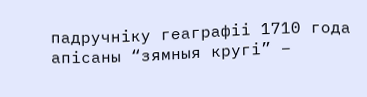падручніку геаграфіі 1710 года апісаны “зямныя кругі” –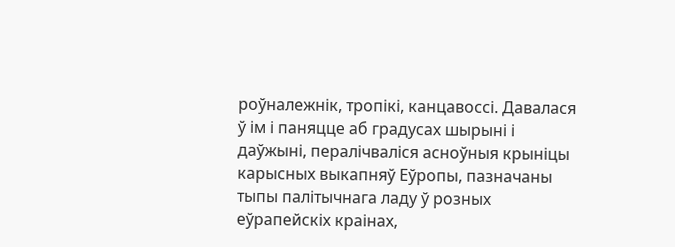роўналежнік, тропікі, канцавоссі. Давалася ў ім і паняцце аб градусах шырыні і даўжыні, пералічваліся асноўныя крыніцы карысных выкапняў Еўропы, пазначаны тыпы палітычнага ладу ў розных еўрапейскіх краінах,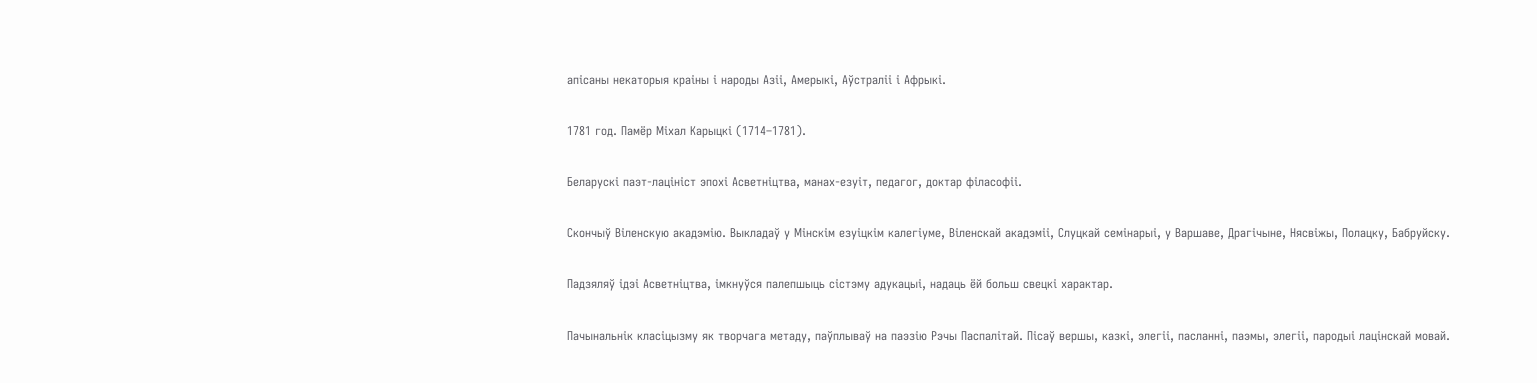апісаны некаторыя краіны і народы Азіі, Амерыкі, Аўстраліі і Афрыкі.

1781 год. Памёр Міхал Карыцкі (1714–1781).

Беларускі паэт-лацініст эпохі Асветніцтва, манах-езуіт, педагог, доктар філасофіі.

Скончыў Віленскую акадэмію. Выкладаў у Мінскім езуіцкім калегіуме, Віленскай акадэміі, Слуцкай семінарыі, у Варшаве, Драгічыне, Нясвіжы, Полацку, Бабруйску.

Падзяляў ідэі Асветніцтва, імкнуўся палепшыць сістэму адукацыі, надаць ёй больш свецкі характар.

Пачынальнік класіцызму як творчага метаду, паўплываў на паэзію Рэчы Паспалітай. Пісаў вершы, казкі, элегіі, пасланні, паэмы, элегіі, пародыі лацінскай мовай.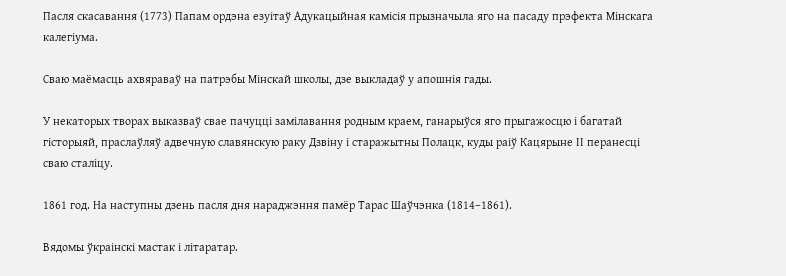Пасля скасавання (1773) Папам ордэна езуітаў Адукацыйная камісія прызначыла яго на пасаду прэфекта Мінскага калегіума.

Cваю маёмасць ахвяраваў на патрэбы Мінскай школы, дзе выкладаў у апошнія гады.

У некаторых творах выказваў свае пачуцці замілавання родным краем, ганарыўся яго прыгажосцю і багатай гісторыяй, праслаўляў адвечную славянскую раку Дзвіну і старажытны Полацк, куды раіў Кацярыне ІІ перанесці сваю сталіцу.

1861 год. На наступны дзень пасля дня нараджэння памёр Тарас Шаўчэнка (1814–1861).

Вядомы ўкраінскі мастак і літаратар.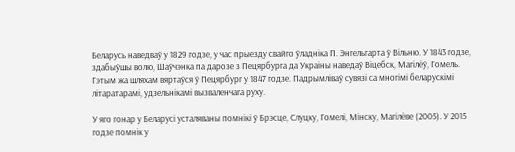Беларусь наведваў у 1829 годзе, у час прыезду свайго ўладніка П. Энгельгарта ў Вільню. У 1843 годзе, здабыўшы волю, Шаўчэнка па дарозе з Пецярбурга да Украіны наведаў Віцебск, Магілёў, Гомель. Гэтым жа шляхам вяртаўся ў Пецярбург у 1847 годзе. Падрымліваў сувязі са многімі беларускімі літаратарамі, удзельнікамі вызваленчага руху.

У яго гонар у Беларусі усталяваны помнікі ў Брэсце, Слуцку, Гомелі, Мінску, Магілёве (2005). У 2015 годзе помнік у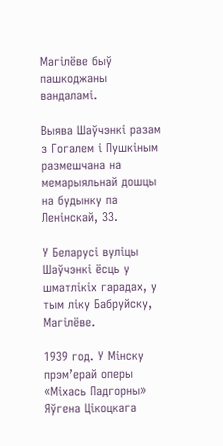Магілёве быў пашкоджаны вандаламі.

Выява Шаўчэнкі разам з Гогалем і Пушкіным размешчана на мемарыяльнай дошцы на будынку па Ленінскай, 33.

У Беларусі вуліцы Шаўчэнкі ёсць у шматлікіх гарадах, у тым ліку Бабруйску, Магілёве.

1939 год. У Мінску прэм’ерай оперы «Міхась Падгорны» Яўгена Цікоцкага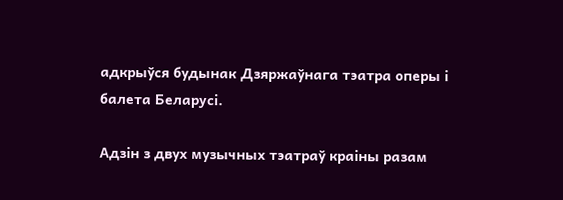адкрыўся будынак Дзяpжаўнага тэатра опеpы і балета Белаpyсi.

Адзін з двух музычных тэатраў краіны разам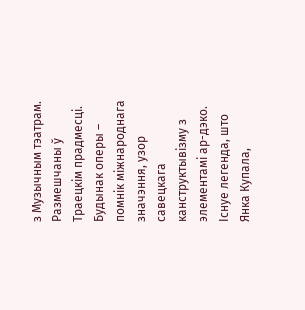з Музычным тэатрам. Размешчаны ў Траецкім прадмесці. Будынак оперы – помнік міжнароднага значэння, узор савецкага канструктывізму з элементамі ар-дэко. Існуе легенда, што Янка Купала,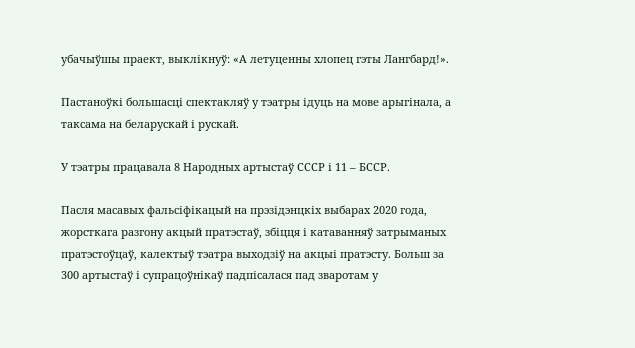убачыўшы праект, выклікнуў: «А летуценны хлопец гэты Лангбард!».

Пастаноўкі большасці спектакляў у тэатры ідуць на мове арыгінала, а таксама на беларускай і рускай.

У тэатры працавала 8 Народных артыстаў СССР і 11 – БССР.

Пасля масавых фальсіфікацый на прэзідэнцкіх выбарах 2020 года, жорсткага разгону акцый пратэстаў, збіцця і катаванняў затрыманых пратэстоўцаў, калектыў тэатра выходзіў на акцыі пратэсту. Больш за 300 артыстаў і супрацоўнікаў падпісалася пад зваротам у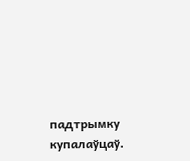падтрымку купалаўцаў.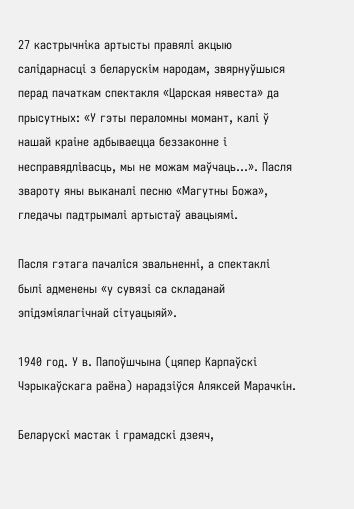27 кастрычніка артысты правялі акцыю салідарнасці з беларускім народам, звярнуўшыся перад пачаткам спектакля «Царская нявеста» да прысутных: «У гэты пераломны момант, калі ў нашай краіне адбываецца беззаконне і несправядлівасць, мы не можам маўчаць…». Пасля звароту яны выканалі песню «Магутны Божа», гледачы падтрымалі артыстаў авацыямі.

Пасля гэтага пачаліся звальненні, а спектаклі былі адменены «у сувязі са складанай эпідэміялагічнай сітуацыяй».

1940 год. У в. Папоўшчына (цяпер Карпаўскі Чэрыкаўскага раёна) нарадзіўся Аляксей Марачкін.

Беларускі мастак і грамадскі дзеяч,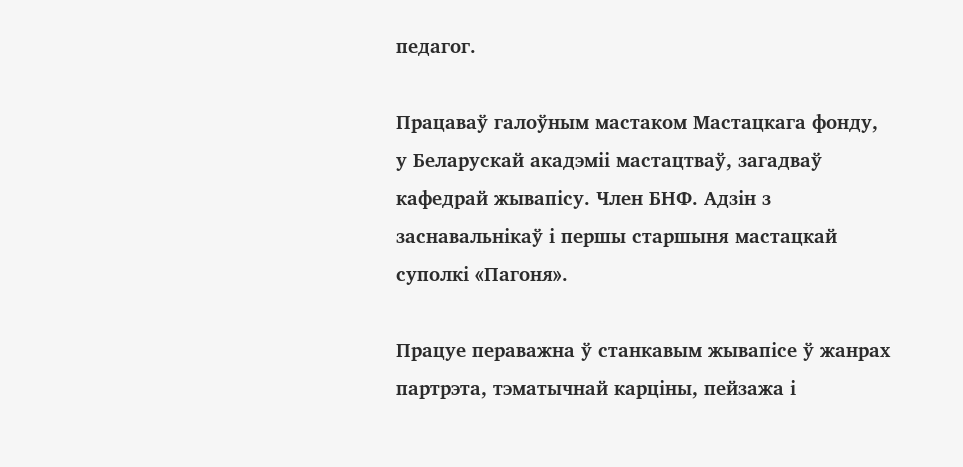педагог.

Працаваў галоўным мастаком Мастацкага фонду, у Беларускай акадэміі мастацтваў, загадваў кафедрай жывапісу. Член БНФ. Адзін з заснавальнікаў і першы старшыня мастацкай суполкі «Пагоня».

Працуе пераважна ў станкавым жывапісе ў жанрах партрэта, тэматычнай карціны, пейзажа і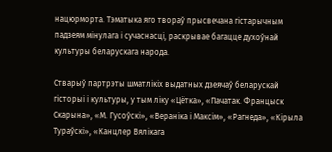нацюрморта. Тэматыка яго твораў прысвечана гістарычным падзеям мінулага і сучаснасці, раскрывае багацце духоўнай культуры беларускага народа.

Стварыў партрэты шматлікіх выдатных дзеячаў беларускай гісторыі і культуры, у тым ліку «Цётка», «Пачатак. Францыск Скарына», «М. Гусоўскі», «Вераніка і Максім», «Рагнеда», «Кірыла Тураўскі», «Канцлер Вялікага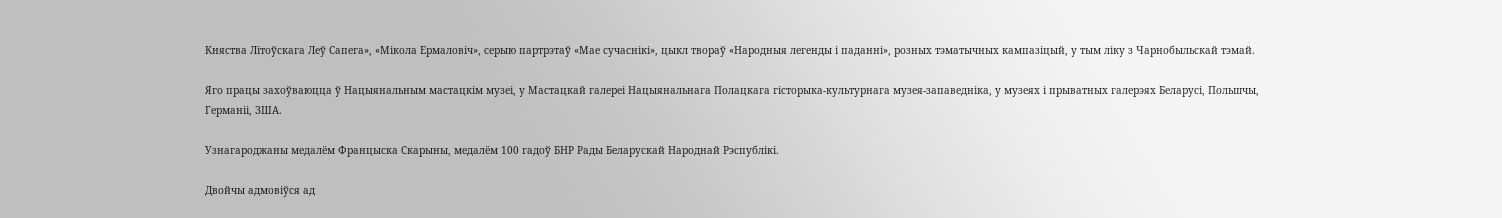Княства Літоўскага Леў Сапега», «Мікола Ермаловіч», серыю партрэтаў «Мае сучаснікі», цыкл твораў «Народныя легенды і паданні», розных тэматычных кампазіцый, у тым ліку з Чарнобыльскай тэмай.

Яго працы захоўваюцца ў Нацыянальным мастацкім музеі, у Мастацкай галереі Нацыянальнага Полацкага гісторыка-культурнага музея-запаведніка, у музеях і прыватных галерэях Беларусі, Польшчы, Германіі, ЗША.

Узнагароджаны медалём Францыска Скарыны, медалём 100 гадоў БНР Рады Беларускай Народнай Рэспублікі.

Двойчы адмовіўся ад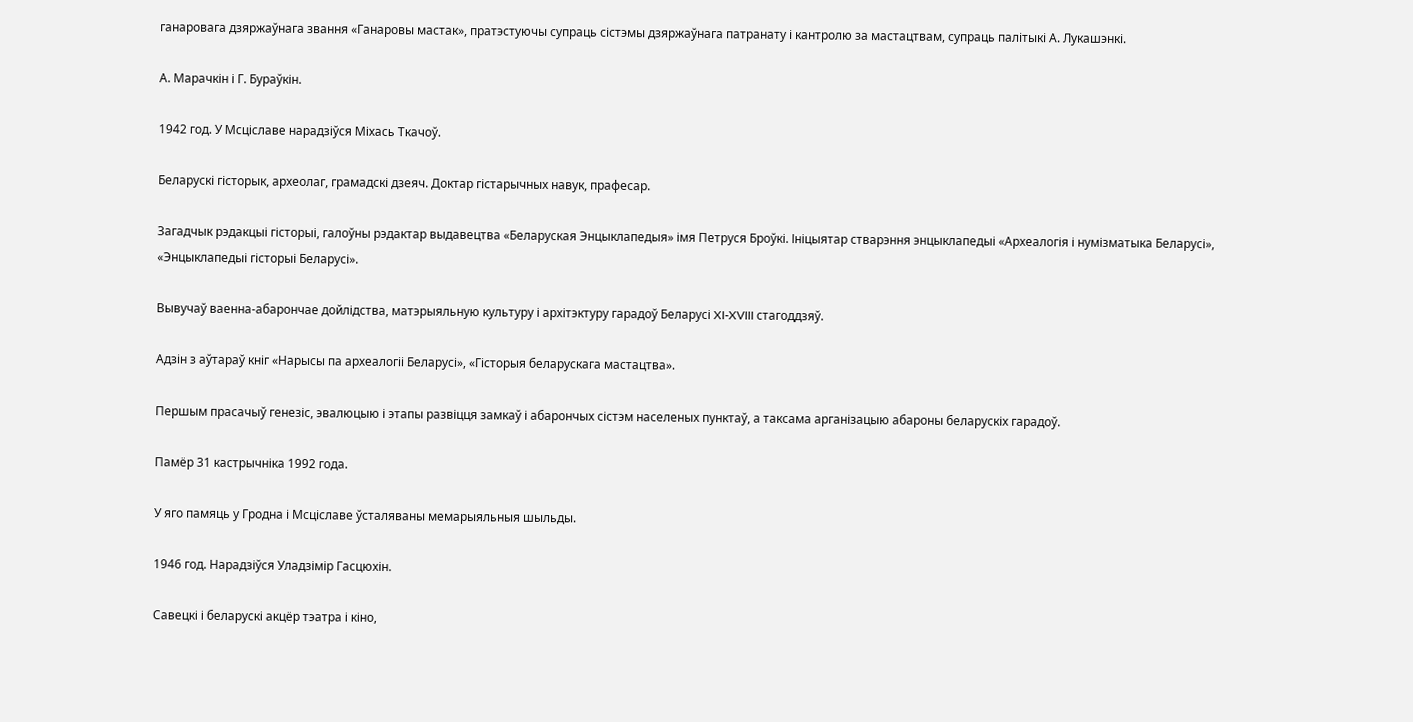ганаровага дзяржаўнага звання «Ганаровы мастак», пратэстуючы супраць сістэмы дзяржаўнага патранату і кантролю за мастацтвам, супраць палітыкі А. Лукашэнкі.

А. Марачкін і Г. Бураўкін.

1942 год. У Мсціславе нарадзіўся Міхась Ткачоў.

Беларускі гісторык, археолаг, грамадскі дзеяч. Доктар гістарычных навук, прафесар.

Загадчык рэдакцыі гісторыі, галоўны рэдактар выдавецтва «Беларуская Энцыклапедыя» імя Петруся Броўкі. Ініцыятар стварэння энцыклапедыі «Археалогія і нумізматыка Беларусі», «Энцыклапедыі гісторыі Беларусі».

Вывучаў ваенна-абарончае дойлідства, матэрыяльную культуру і архітэктуру гарадоў Беларусі XI-XVIII стагоддзяў.

Адзін з аўтараў кніг «Нарысы па археалогіі Беларусі», «Гісторыя беларускага мастацтва».

Першым прасачыў генезіс, эвалюцыю і этапы развіцця замкаў і абарончых сістэм населеных пунктаў, а таксама арганізацыю абароны беларускіх гарадоў.

Памёр 31 кастрычніка 1992 года.

У яго памяць у Гродна і Мсціславе ўсталяваны мемарыяльныя шыльды.

1946 год. Нарадзіўся Уладзімір Гасцюхін.

Савецкі і беларускі акцёр тэатра і кіно,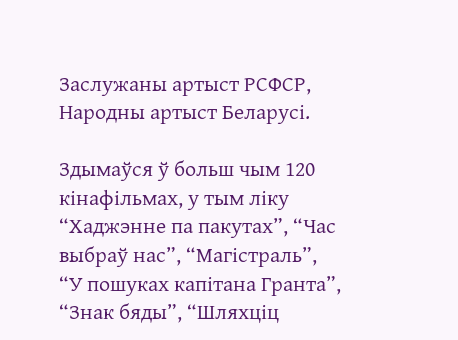Заслужаны артыст РСФСР, Народны артыст Беларусі.

Здымаўся ў больш чым 120 кінафільмах, у тым ліку “Хаджэнне па пакутах”, “Час выбраў нас”, “Магістраль”, “У пошуках капітана Гранта”, “Знак бяды”, “Шляхціц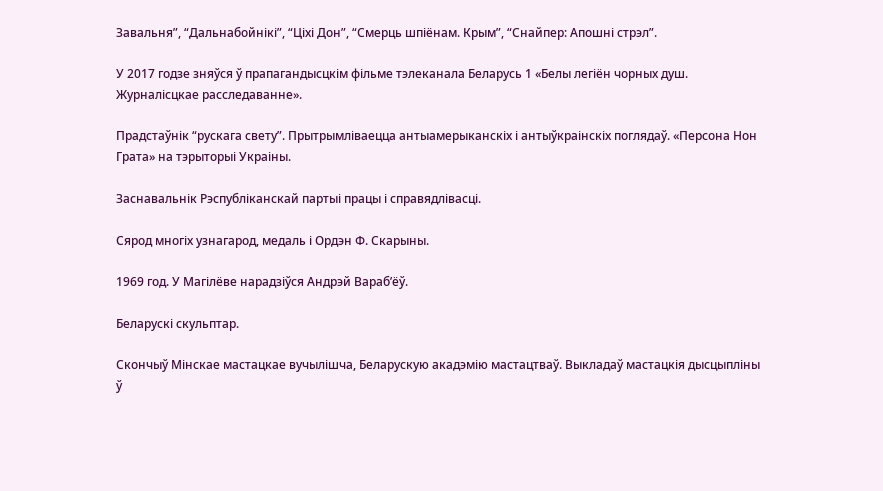Завальня”, “Дальнабойнікі”, “Ціхі Дон”, “Смерць шпіёнам. Крым”, “Снайпер: Апошні стрэл”.

У 2017 годзе зняўся ў прапагандысцкім фільме тэлеканала Беларусь 1 «Белы легіён чорных душ. Журналісцкае расследаванне».

Прадстаўнік “рускага свету”. Прытрымліваецца антыамерыканскіх і антыўкраінскіх поглядаў. «Персона Нон Грата» на тэрыторыі Украіны.

Заснавальнік Рэспубліканскай партыі працы і справядлівасці.

Сярод многіх узнагарод, медаль і Ордэн Ф. Скарыны.

1969 год. У Магілёве нарадзіўся Андрэй Вараб’ёў.

Беларускі скульптар.

Скончыў Мінскае мастацкае вучылішча, Беларускую акадэмію мастацтваў. Выкладаў мастацкія дысцыпліны ў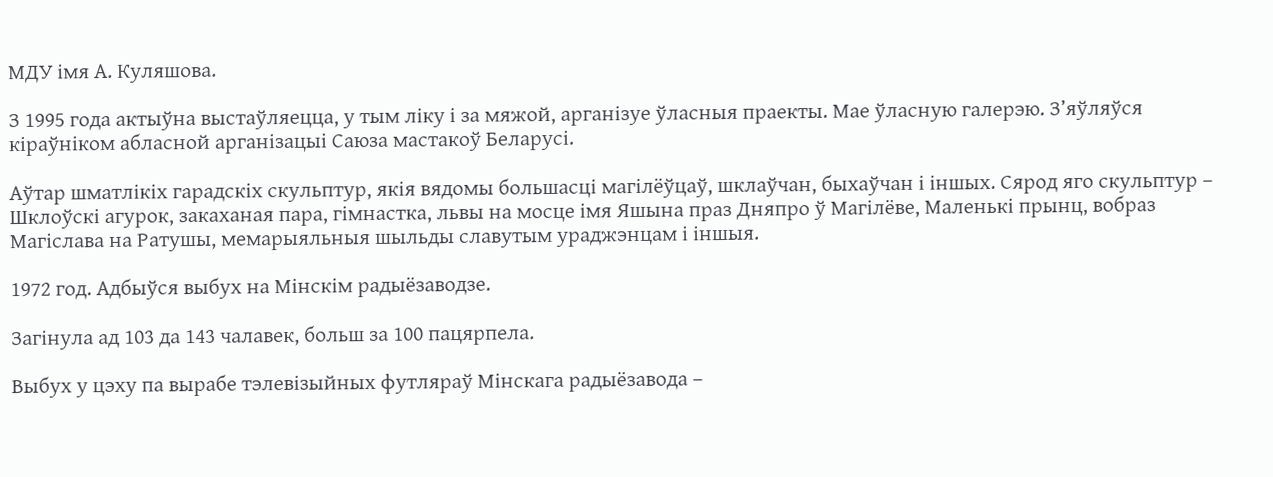МДУ імя А. Куляшова.

З 1995 года актыўна выстаўляецца, у тым ліку і за мяжой, арганізуе ўласныя праекты. Мае ўласную галерэю. З’яўляўся кіраўніком абласной арганізацыі Саюза мастакоў Беларусі.

Аўтар шматлікіх гарадскіх скульптур, якія вядомы большасці магілёўцаў, шклаўчан, быхаўчан і іншых. Сярод яго скульптур – Шклоўскі агурок, закаханая пара, гімнастка, львы на мосце імя Яшына праз Дняпро ў Магілёве, Маленькі прынц, вобраз Магіслава на Ратушы, мемарыяльныя шыльды славутым ураджэнцам і іншыя.

1972 год. Адбыўся выбух на Мінскім радыёзаводзе.

Загінула ад 103 да 143 чалавек, больш за 100 пацярпела.

Выбух у цэху па вырабе тэлевізыйных футляраў Мінскага радыёзавода –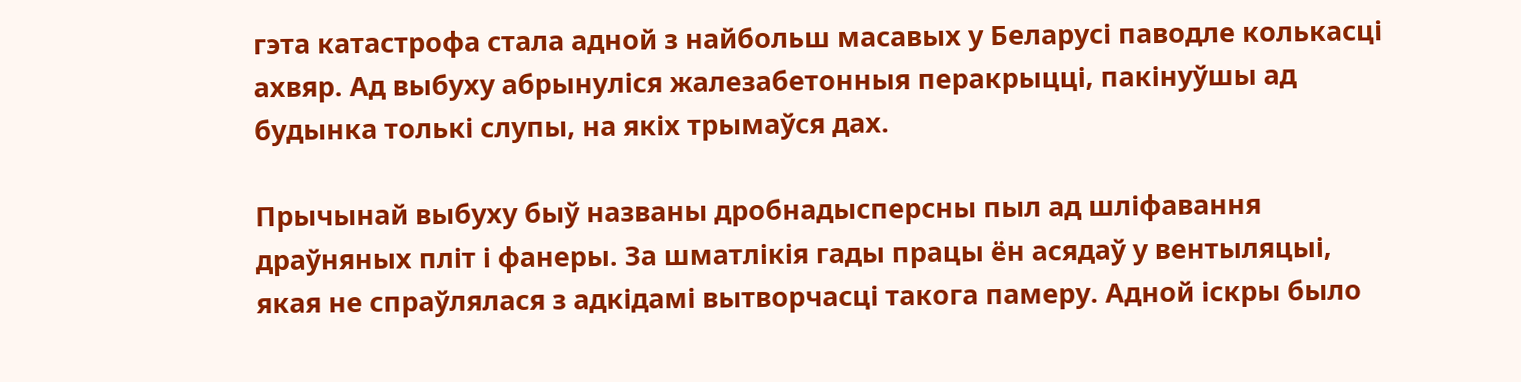гэта катастрофа стала адной з найбольш масавых у Беларусі паводле колькасці ахвяр. Ад выбуху абрынуліся жалезабетонныя перакрыцці, пакінуўшы ад будынка толькі слупы, на якіх трымаўся дах.

Прычынай выбуху быў названы дробнадысперсны пыл ад шліфавання драўняных пліт і фанеры. За шматлікія гады працы ён асядаў у вентыляцыі, якая не спраўлялася з адкідамі вытворчасці такога памеру. Адной іскры было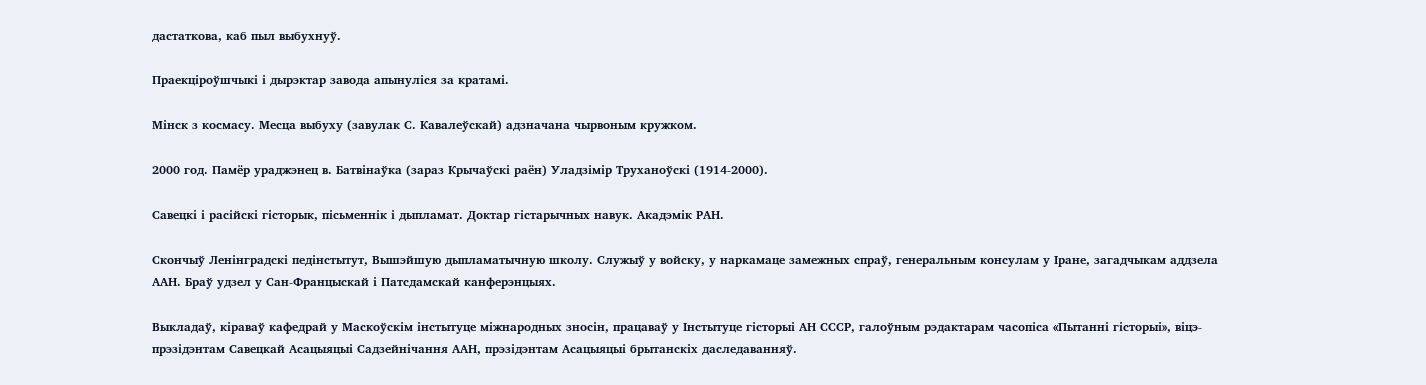дастаткова, каб пыл выбухнуў.

Праекціроўшчыкі і дырэктар завода апынуліся за кратамі.

Мінск з космасу. Месца выбуху (завулак С. Кавалеўскай) адзначана чырвоным кружком.

2000 год. Памёр ураджэнец в. Батвінаўка (зараз Крычаўскі раён) Уладзімір Труханоўскі (1914-2000).

Савецкі і расійскі гісторык, пісьменнік і дыпламат. Доктар гістарычных навук. Акадэмік РАН.

Скончыў Ленінградскі педінстытут, Вышэйшую дыпламатычную школу. Служыў у войску, у наркамаце замежных спраў, генеральным консулам у Іране, загадчыкам аддзела ААН. Браў удзел у Сан-Францыскай і Патсдамскай канферэнцыях.

Выкладаў, кіраваў кафедрай у Маскоўскім інстытуце міжнародных зносін, працаваў у Інстытуце гісторыі АН СССР, галоўным рэдактарам часопіса «Пытанні гісторыі», віцэ-прэзідэнтам Савецкай Асацыяцыі Садзейнічання ААН, прэзідэнтам Асацыяцыі брытанскіх даследаванняў.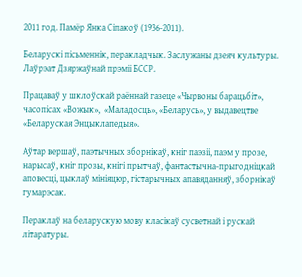2011 год. Памёр Янка Сіпакоў (1936-2011).

Беларускі пісьменнік, перакладчык. Заслужаны дзеяч культуры. Лаўрэат Дзяржаўнай прэміі БССР.

Працаваў у шклоўскай раённай газеце «Чырвоны барацьбіт», часопісах «Вожык»,  «Маладосць», «Беларусь», у выдавецтве «Беларуская Энцыклапедыя».

Аўтар вершаў, паэтычных зборнікаў, кніг паэзіі, паэм у прозе, нарысаў, кніг прозы, кнігі прытчаў, фантастычна-прыгодніцкай аповесці, цыклаў мініяцюр, гістарычных апавяданняў, зборнікаў гумарэсак.

Пераклаў на беларускую мову класікаў сусветнай і рускай літаратуры.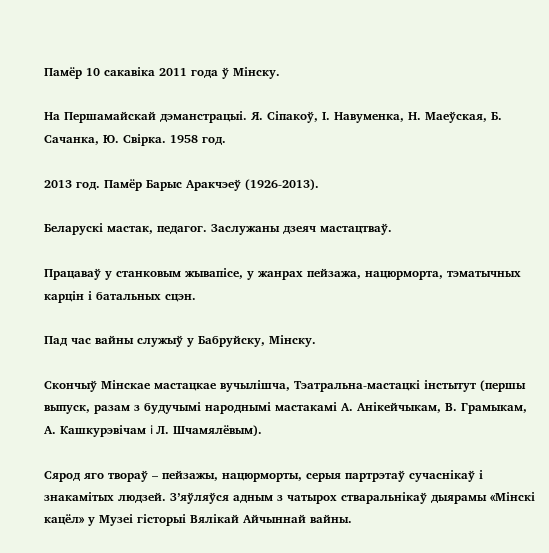Памёр 10 сакавіка 2011 года ў Мінску.

На Першамайскай дэманстрацыі. Я. Сіпакоў, І. Навуменка, Н. Маеўская, Б. Сачанка, Ю. Свірка. 1958 год.

2013 год. Памёр Барыс Аракчэеў (1926-2013).

Беларускі мастак, педагог. Заслужаны дзеяч мастацтваў.

Працаваў у станковым жывапісе, у жанрах пейзажа, нацюрморта, тэматычных карцін і батальных сцэн.

Пад час вайны служыў у Бабруйску, Мінску.

Скончыў Мінскае мастацкае вучылішча, Тэатральна-мастацкі інстытут (першы выпуск, разам з будучымі народнымі мастакамі А. Анікейчыкам, В. Грамыкам, А. Кашкурэвічам i Л. Шчамялёвым).

Сярод яго твораў – пейзажы, нацюрморты, серыя партрэтаў сучаснікаў і знакамітых людзей. З’яўляўся адным з чатырох стваральнікаў дыярамы «Мінскі кацёл» у Музеі гісторыі Вялікай Айчыннай вайны.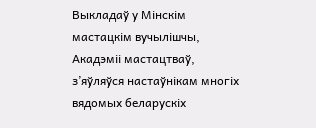Выкладаў у Мінскім мастацкім вучылішчы, Акадэміі мастацтваў, з’яўляўся настаўнікам многіх вядомых беларускіх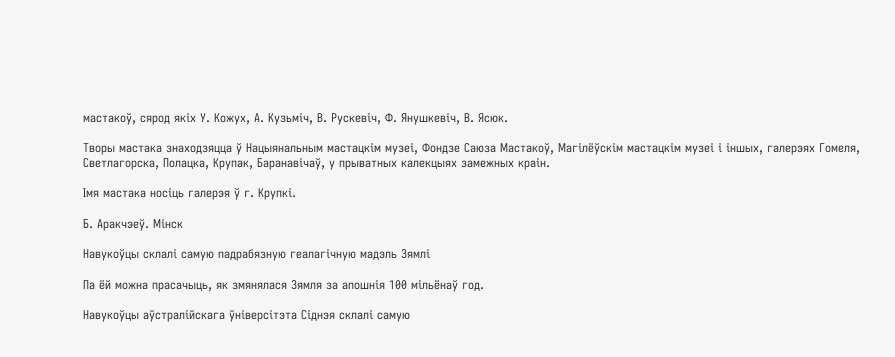мастакоў, сярод якіх У. Кожух, А. Кузьміч, В. Рускевіч, Ф. Янушкевіч, В. Ясюк.

Творы мастака знаходзяцца ў Нацыянальным мастацкім музеі, Фондзе Саюза Мастакоў, Магілёўскім мастацкім музеі і іншых, галерэях Гомеля, Светлагорска, Полацка, Крупак, Баранавічаў, у прыватных калекцыях замежных краін.

Імя мастака носіць галерэя ў г. Крупкі.

Б. Аракчэеў. Мінск

Навукоўцы склалі самую падрабязную геалагічную мадэль Зямлі

Па ёй можна прасачыць, як змянялася Зямля за апошнія 100 мільёнаў год.

Навукоўцы аўстралійскага ўніверсітэта Сіднэя склалі самую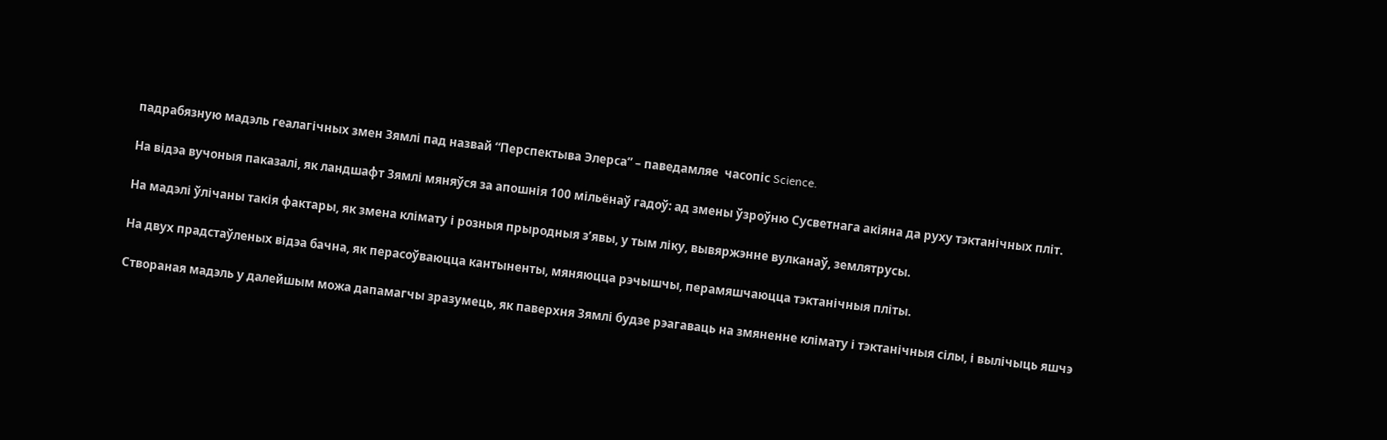падрабязную мадэль геалагічных змен Зямлі пад назвай “Перспектыва Элерса” – паведамляе  часопіс Science.

На відэа вучоныя паказалі, як ландшафт Зямлі мяняўся за апошнія 100 мільёнаў гадоў: ад змены ўзроўню Сусветнага акіяна да руху тэктанічных пліт.

На мадэлі ўлічаны такія фактары, як змена клімату і розныя прыродныя з’явы, у тым ліку, вывяржэнне вулканаў, землятрусы.

На двух прадстаўленых відэа бачна, як перасоўваюцца кантыненты, мяняюцца рэчышчы, перамяшчаюцца тэктанічныя пліты.

Створаная мадэль у далейшым можа дапамагчы зразумець, як паверхня Зямлі будзе рэагаваць на змяненне клімату і тэктанічныя сілы, і вылічыць яшчэ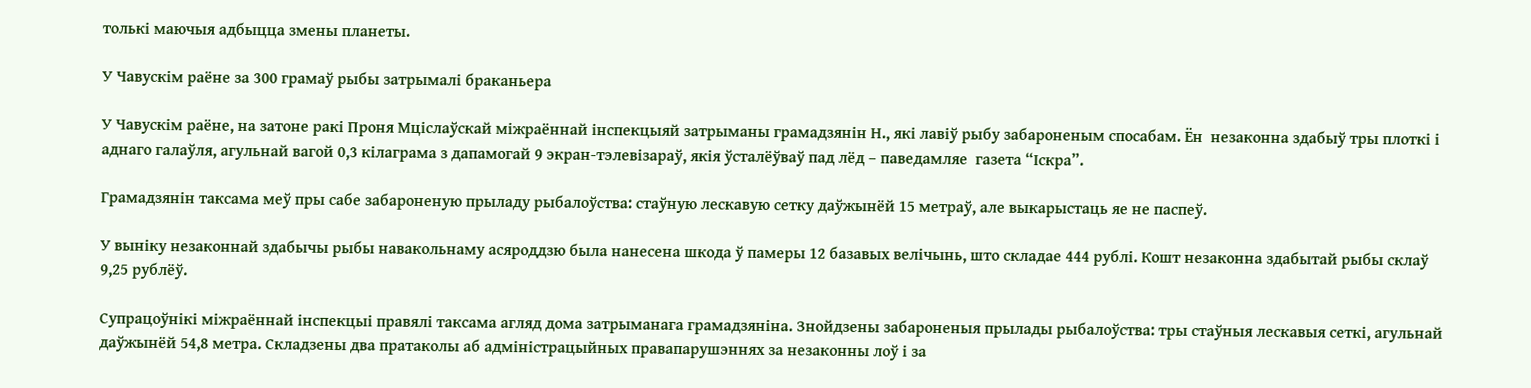толькі маючыя адбыцца змены планеты.

У Чавускім раёне за 300 грамаў рыбы затрымалі браканьера

У Чавускім раёне, на затоне ракі Проня Мціслаўскай міжраённай інспекцыяй затрыманы грамадзянін Н., які лавіў рыбу забароненым спосабам. Ён  незаконна здабыў тры плоткі і аднаго галаўля, агульнай вагой 0,3 кілаграма з дапамогай 9 экран-тэлевізараў, якія ўсталёўваў пад лёд – паведамляе  газета “Іскра”.

Грамадзянін таксама меў пры сабе забароненую прыладу рыбалоўства: стаўную лескавую сетку даўжынёй 15 метраў, але выкарыстаць яе не паспеў.

У выніку незаконнай здабычы рыбы навакольнаму асяроддзю была нанесена шкода ў памеры 12 базавых велічынь, што складае 444 рублі. Кошт незаконна здабытай рыбы склаў 9,25 рублёў.

Супрацоўнікі міжраённай інспекцыі правялі таксама агляд дома затрыманага грамадзяніна. Знойдзены забароненыя прылады рыбалоўства: тры стаўныя лескавыя сеткі, агульнай даўжынёй 54,8 метра. Складзены два пратаколы аб адміністрацыйных правапарушэннях за незаконны лоў і за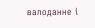валоданне і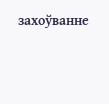захоўванне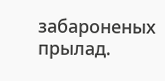забароненых прылад.